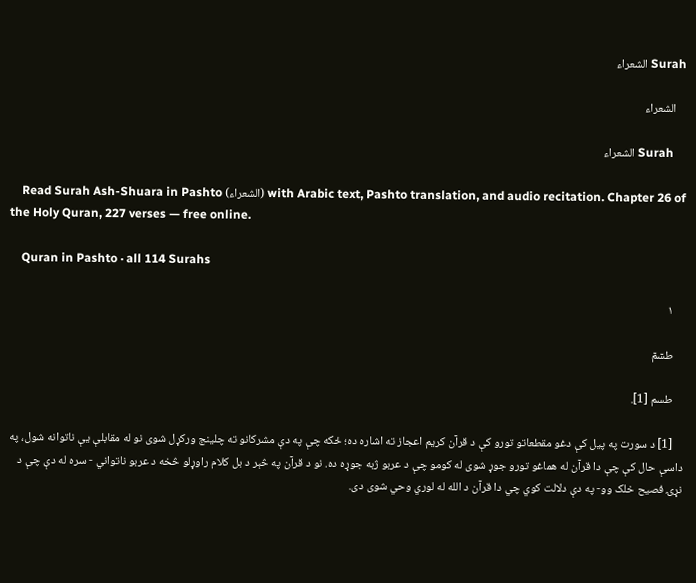Surah الشعراء

    الشعراء

    Surah الشعراء

    Read Surah Ash-Shuara in Pashto (الشعراء) with Arabic text, Pashto translation, and audio recitation. Chapter 26 of the Holy Quran, 227 verses — free online.

    Quran in Pashto · all 114 Surahs

    ۱

    طسٓمٓ

    طسم [1].

    [1] د سورت په پيل کې دغو مقطعاتو تورو کې د قرآن کريم اعجاز ته اشاره ده؛ ځکه چې په دې مشرکانو ته چلينج ورکړل شوی نو له مقابلې يې ناتوانه شول، په داسې حال کې چې دا قرآن له هماغو تورو جوړ شوی له کومو چې د عربو ژبه جوړه ده. نو د قرآن په څېر د بل کلام راوړلو څخه د عربو ناتواني - سره له دې چې د نړۍ فصيح خلک وو- په دې دلالت کوي چي دا قرآن د الله له لوري وحي شوی دی.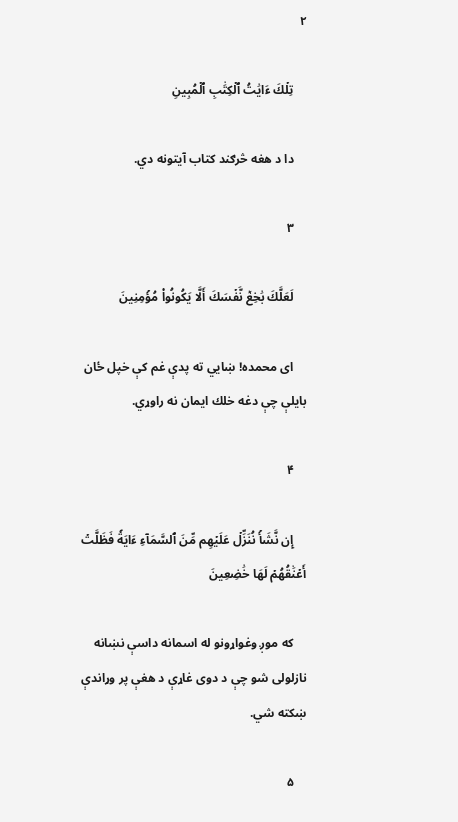۲

    تِلۡكَ ءَايَٰتُ ٱلۡكِتَٰبِ ٱلۡمُبِينِ

    دا د هغه څرګند كتاب آيتونه دي.

    ۳

    لَعَلَّكَ بَٰخِعٞ نَّفۡسَكَ أَلَّا يَكُونُواْ مُؤۡمِنِينَ

    اى محمده! ښايي ته پدې غم كې خپل ځان بايلې چې دغه خلك ايمان نه راوړي.

    ۴

    إِن نَّشَأۡ نُنَزِّلۡ عَلَيۡهِم مِّنَ ٱلسَّمَآءِ ءَايَةٗ فَظَلَّتۡ أَعۡنَٰقُهُمۡ لَهَا خَٰضِعِينَ

    كه موږ وغواړونو له اسمانه داسې نښانه نازلولى شو چې د دوى غاړې د هغې پر وړاندې ښكته شي.

    ۵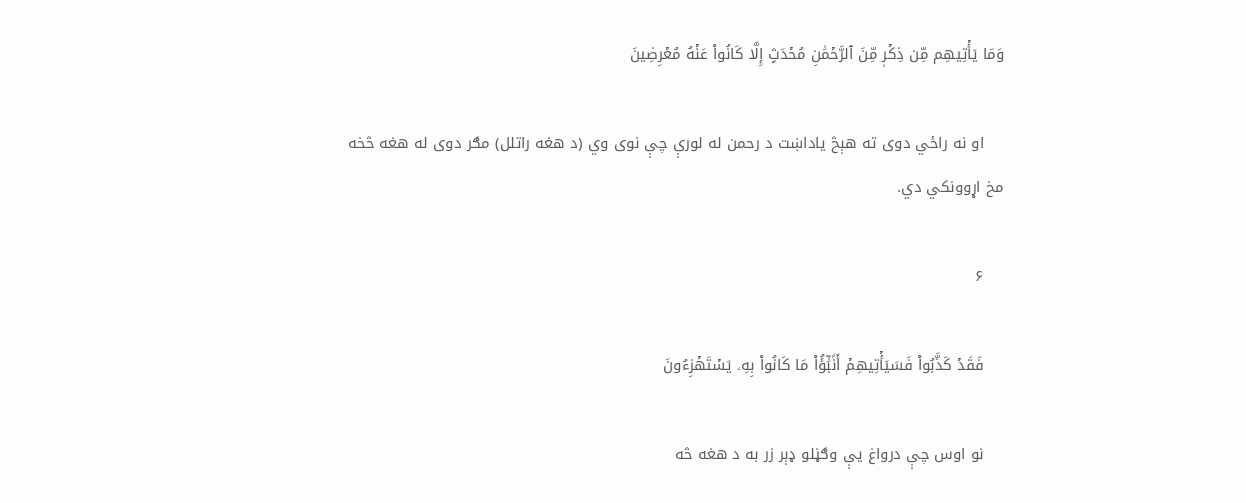وَمَا يَأۡتِيهِم مِّن ذِكۡرٖ مِّنَ ٱلرَّحۡمَٰنِ مُحۡدَثٍ إِلَّا كَانُواْ عَنۡهُ مُعۡرِضِينَ

    او نه راځي دوی ته هېڅ یاداښت د رحمن له لورې چې نوی وي (د هغه راتلل) مګر دوی له هغه څخه مخ اړوونکي دي.

    ۶

    فَقَدۡ كَذَّبُواْ فَسَيَأۡتِيهِمۡ أَنۢبَٰٓؤُاْ مَا كَانُواْ بِهِۦ يَسۡتَهۡزِءُونَ

    نو اوس چې درواغ يې وګڼلو ډېر زر به د هغه څه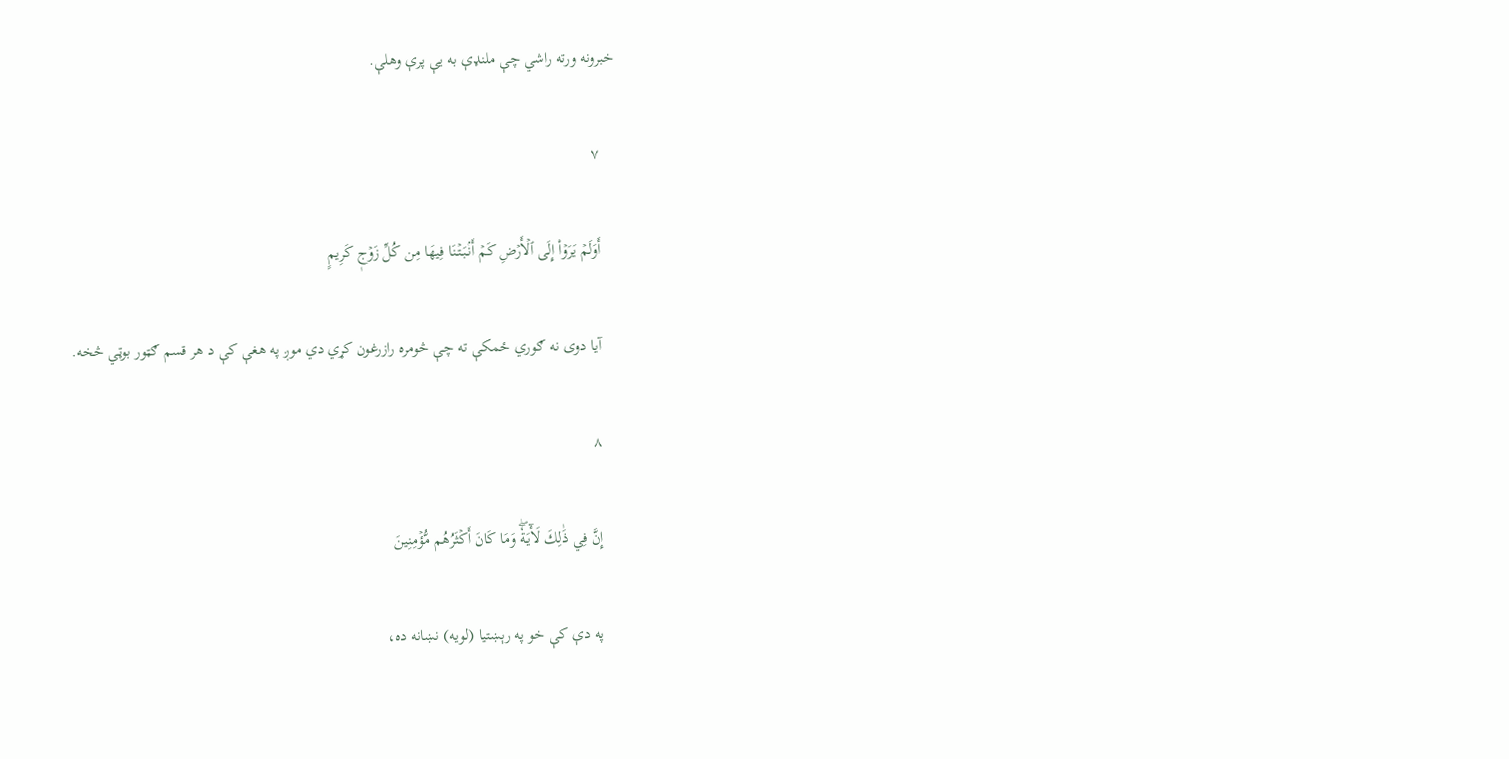خبرونه ورته راشي چې ملنډې به يې پرې وهلې.

    ۷

    أَوَلَمۡ يَرَوۡاْ إِلَى ٱلۡأَرۡضِ كَمۡ أَنۢبَتۡنَا فِيهَا مِن كُلِّ زَوۡجٖ كَرِيمٍ

    آیا دوی نه ګوري ځمکې ته چې څومره رازرغون کړي دي موږ په هغې کې د هر قسم ګټور بوټي څخه.

    ۸

    إِنَّ فِي ذَٰلِكَ لَأٓيَةٗۖ وَمَا كَانَ أَكۡثَرُهُم مُّؤۡمِنِينَ

    په دې كې خو په رېښتيا (لويه) نښانه ده،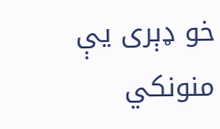خو ډېری يې منونكي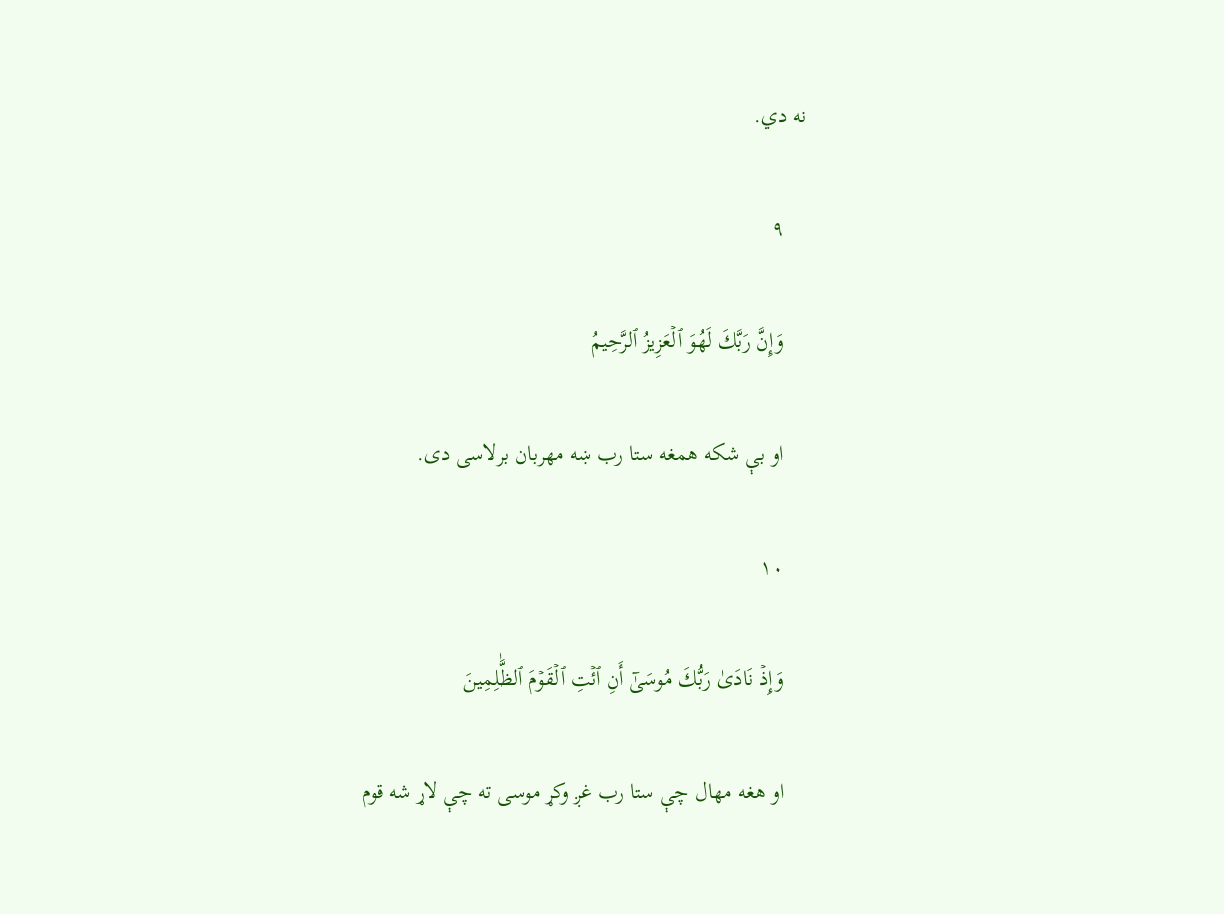نه دي.

    ۹

    وَإِنَّ رَبَّكَ لَهُوَ ٱلۡعَزِيزُ ٱلرَّحِيمُ

    او بې شكه همغه ستا رب ښه مهربان برلاسى دى.

    ۱۰

    وَإِذۡ نَادَىٰ رَبُّكَ مُوسَىٰٓ أَنِ ٱئۡتِ ٱلۡقَوۡمَ ٱلظَّٰلِمِينَ

    او هغه مهال چې ستا رب غږ وکړ موسى ته چې لاړ شه قوم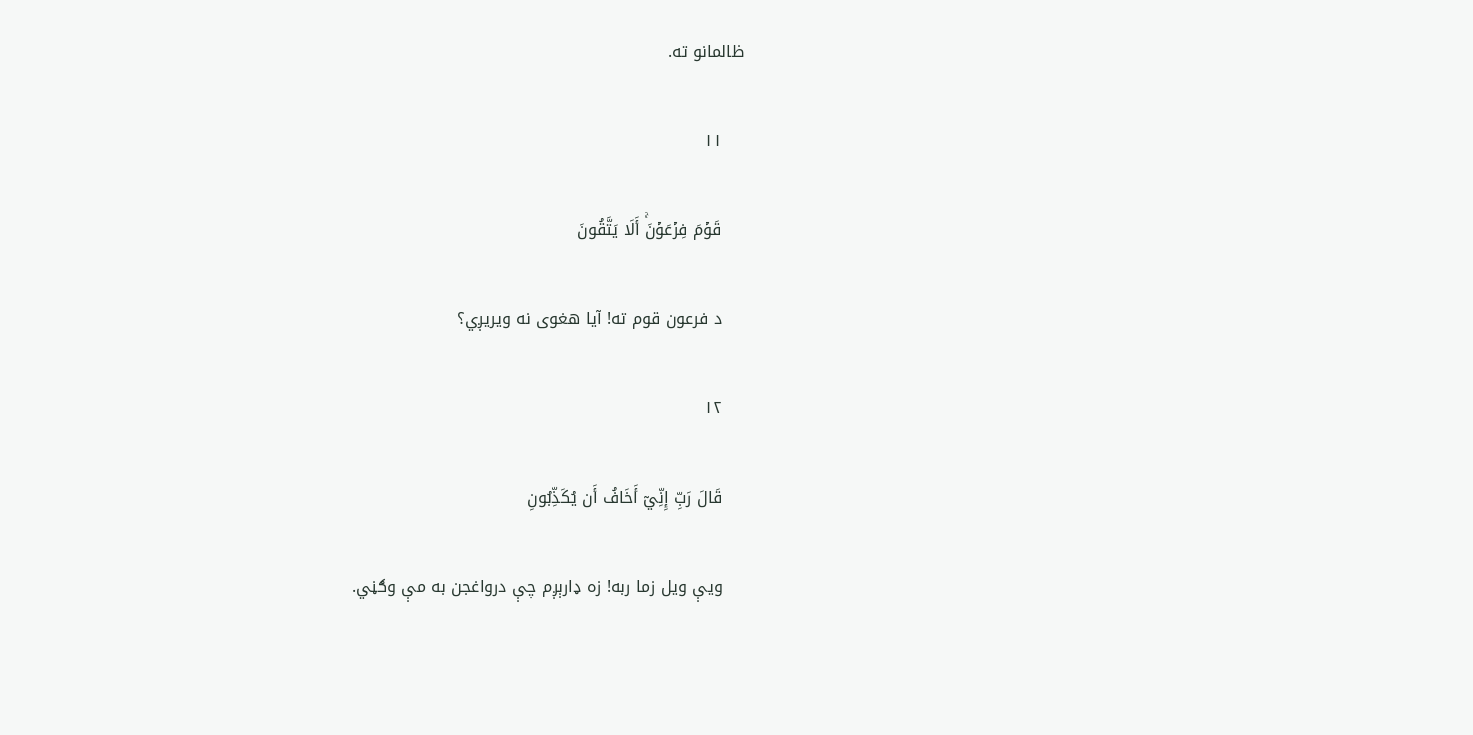ظالمانو ته.

    ۱۱

    قَوۡمَ فِرۡعَوۡنَۚ أَلَا يَتَّقُونَ

    د فرعون قوم ته! آيا هغوى نه ويريږي؟

    ۱۲

    قَالَ رَبِّ إِنِّيٓ أَخَافُ أَن يُكَذِّبُونِ

    ويې ويل زما ربه! زه ډارېږم چې درواغجن به مې وګڼي.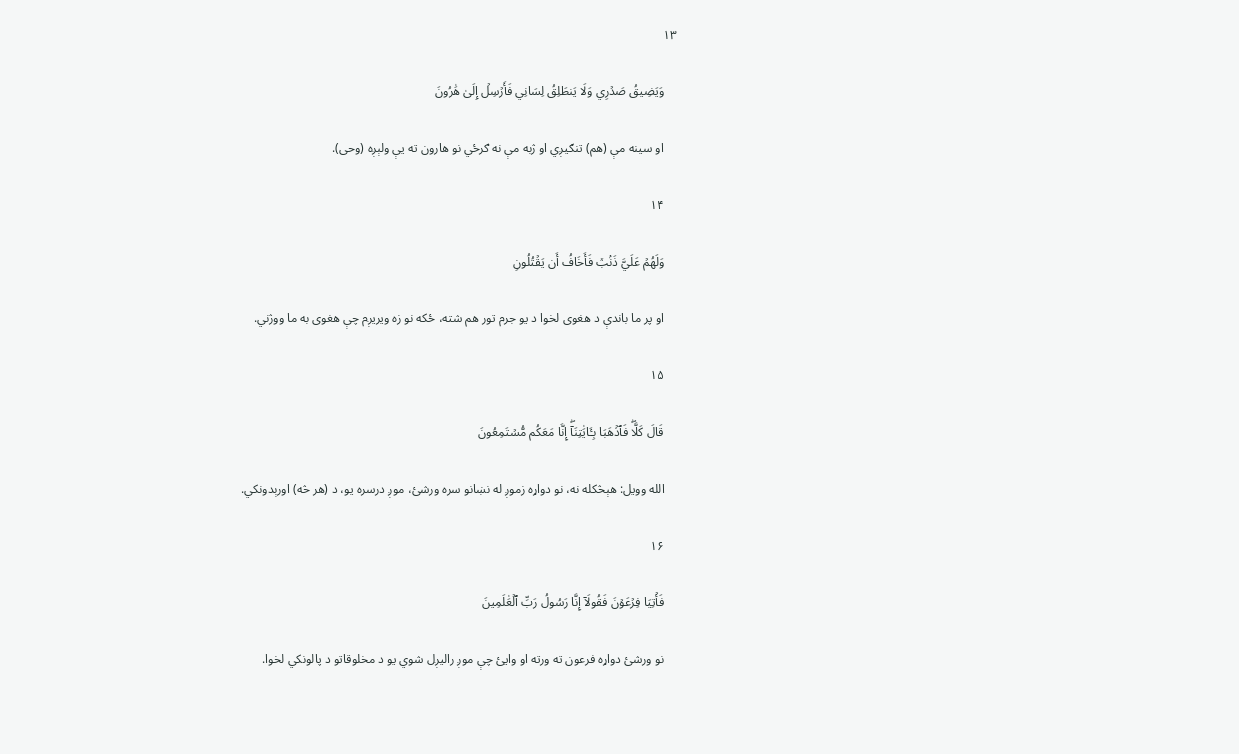۱۳

    وَيَضِيقُ صَدۡرِي وَلَا يَنطَلِقُ لِسَانِي فَأَرۡسِلۡ إِلَىٰ هَٰرُونَ

    او سينه مې (هم) تنګيږي او ژبه مې نه ګرځي نو هارون ته يې ولېږه (وحی).

    ۱۴

    وَلَهُمۡ عَلَيَّ ذَنۢبٞ فَأَخَافُ أَن يَقۡتُلُونِ

    او پر ما باندې د هغوی لخوا د يو جرم تور هم شته، ځكه نو زه ويريږم چې هغوى به ما ووژني.

    ۱۵

    قَالَ كَلَّاۖ فَٱذۡهَبَا بِـَٔايَٰتِنَآۖ إِنَّا مَعَكُم مُّسۡتَمِعُونَ

    الله وويل: هېڅكله نه، نو دواړه زموږ له نښانو سره ورشئ، موږ درسره يو، د (هر څه) اورېدونكي.

    ۱۶

    فَأۡتِيَا فِرۡعَوۡنَ فَقُولَآ إِنَّا رَسُولُ رَبِّ ٱلۡعَٰلَمِينَ

    نو ورشئ دواړه فرعون ته ورته او وايئ چې موږ رالیږل شوي یو د مخلوقاتو د پالونكي لخوا.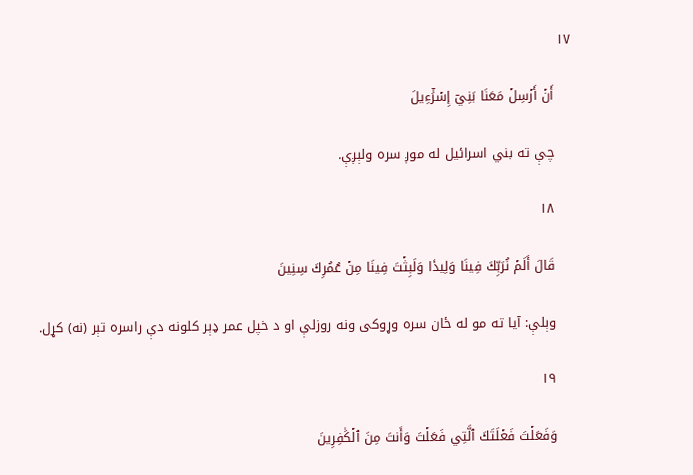۱۷

    أَنۡ أَرۡسِلۡ مَعَنَا بَنِيٓ إِسۡرَٰٓءِيلَ

    چې ته بني اسرائيل له موږ سره ولېږې.

    ۱۸

    قَالَ أَلَمۡ نُرَبِّكَ فِينَا وَلِيدٗا وَلَبِثۡتَ فِينَا مِنۡ عُمُرِكَ سِنِينَ

    وېلې: آيا ته مو له ځان سره وړوكى ونه روزلې او د خپل عمر ډېر كلونه دې راسره تېر (نه) كړل.

    ۱۹

    وَفَعَلۡتَ فَعۡلَتَكَ ٱلَّتِي فَعَلۡتَ وَأَنتَ مِنَ ٱلۡكَٰفِرِينَ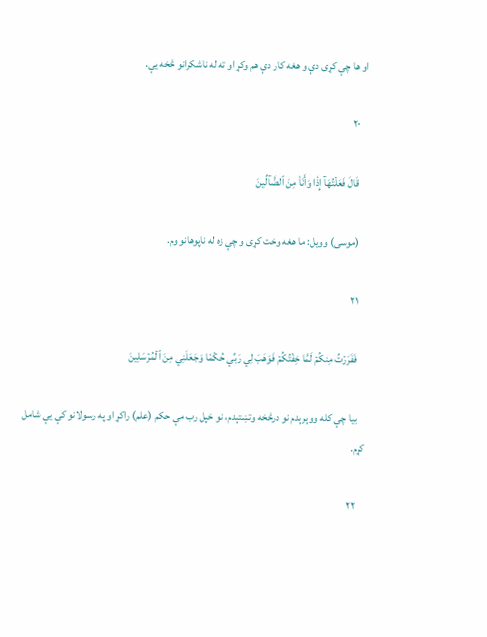او ها چې كړى دې و هغه كار دې هم وكړ او ته له ناشكرانو څخه يې.

    ۲۰

    قَالَ فَعَلۡتُهَآ إِذٗا وَأَنَا۠ مِنَ ٱلضَّآلِّينَ

    (موسى) وويل: ما هغه وخت كړى و چې زه له ناپوهانو وم.

    ۲۱

    فَفَرَرۡتُ مِنكُمۡ لَمَّا خِفۡتُكُمۡ فَوَهَبَ لِي رَبِّي حُكۡمٗا وَجَعَلَنِي مِنَ ٱلۡمُرۡسَلِينَ

    بيا چې كله ووېرېدم نو درڅخه وتښتېدم، نو خپل رب مې حكم (علم) راكړ او په رسولانو كې يې شامل كړم.

    ۲۲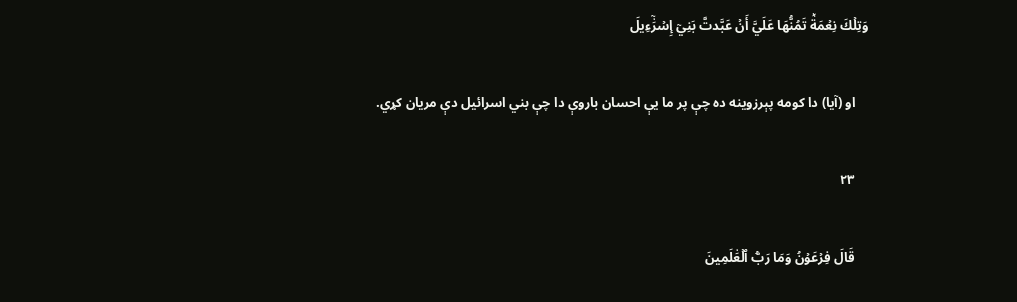وَتِلۡكَ نِعۡمَةٞ تَمُنُّهَا عَلَيَّ أَنۡ عَبَّدتَّ بَنِيٓ إِسۡرَٰٓءِيلَ

    او (آيا) دا كومه پېرزوينه ده چې پر ما يې احسان باروې دا چې بني اسرائيل دې مريان كړي.

    ۲۳

    قَالَ فِرۡعَوۡنُ وَمَا رَبُّ ٱلۡعَٰلَمِينَ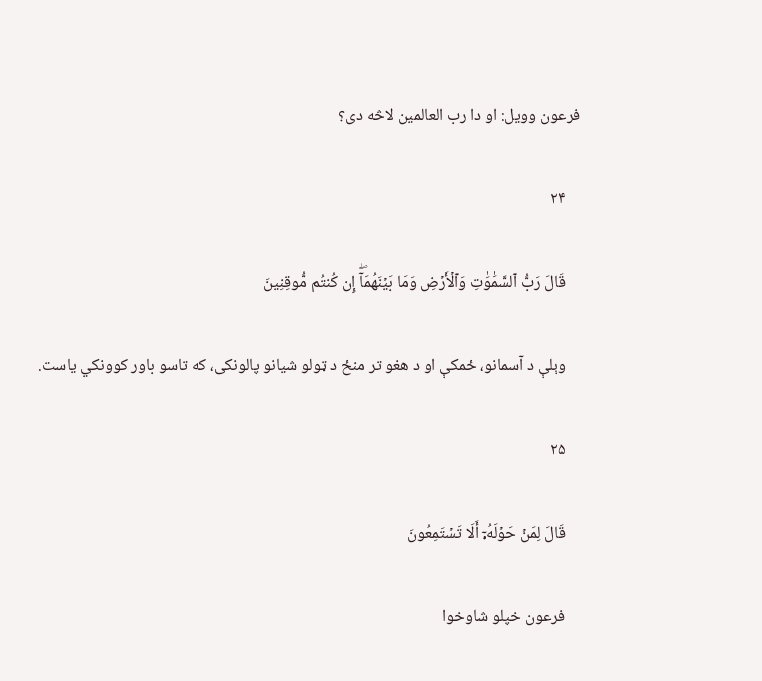فرعون وويل: او دا رب العالمين لاڅه دى؟

    ۲۴

    قَالَ رَبُّ ٱلسَّمَٰوَٰتِ وَٱلۡأَرۡضِ وَمَا بَيۡنَهُمَآۖ إِن كُنتُم مُّوقِنِينَ

    وېلې د آسمانو، ځمكې او د هغو تر منځ د ټولو شيانو پالونكى، كه تاسو باور كوونكي ياست.

    ۲۵

    قَالَ لِمَنۡ حَوۡلَهُۥٓ أَلَا تَسۡتَمِعُونَ

    فرعون خپلو شاوخوا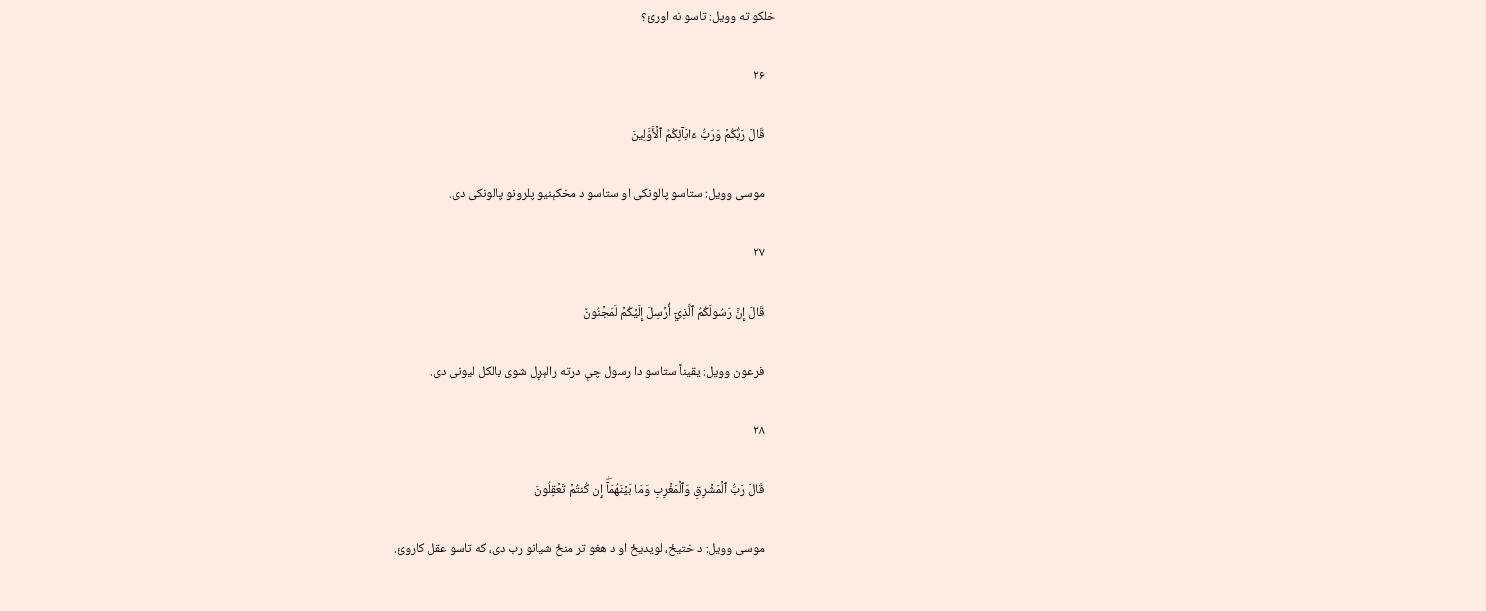خلكو ته وويل: تاسو نه اورئ؟

    ۲۶

    قَالَ رَبُّكُمۡ وَرَبُّ ءَابَآئِكُمُ ٱلۡأَوَّلِينَ

    موسى وويل: ستاسو پالونكى او ستاسو د مخکېنيو پلرونو پالونكى دی.

    ۲۷

    قَالَ إِنَّ رَسُولَكُمُ ٱلَّذِيٓ أُرۡسِلَ إِلَيۡكُمۡ لَمَجۡنُونٞ

    فرعون وويل: يقيناً ستاسو دا رسول چې درته رالېږل شوى بالكل ليونى دى.

    ۲۸

    قَالَ رَبُّ ٱلۡمَشۡرِقِ وَٱلۡمَغۡرِبِ وَمَا بَيۡنَهُمَآۖ إِن كُنتُمۡ تَعۡقِلُونَ

    موسى وويل: د ختيځ، لويديځ او د هغو تر منځ شيانو رب دى، كه تاسو عقل كاروئ.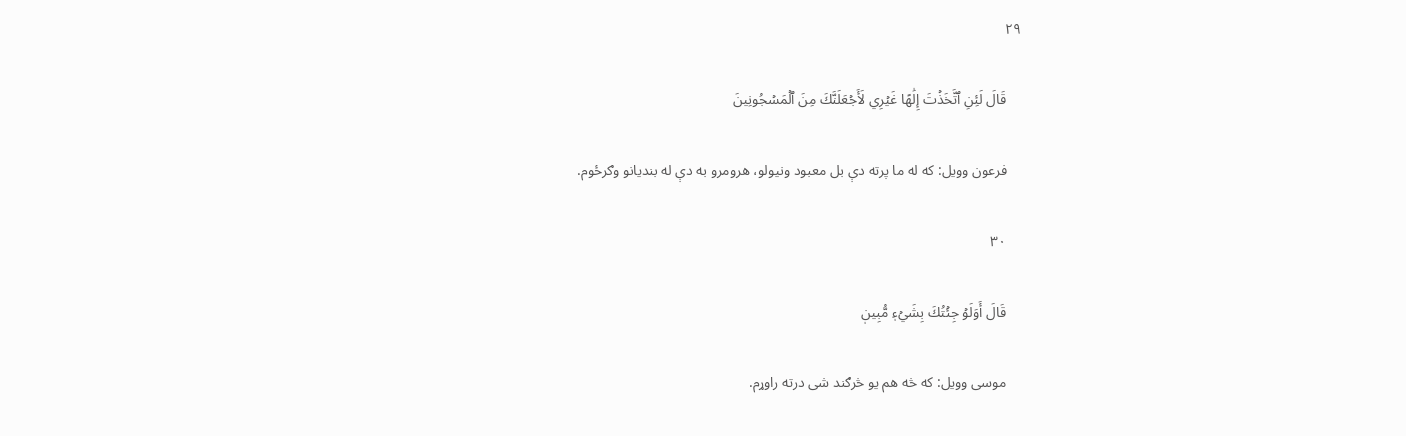۲۹

    قَالَ لَئِنِ ٱتَّخَذۡتَ إِلَٰهًا غَيۡرِي لَأَجۡعَلَنَّكَ مِنَ ٱلۡمَسۡجُونِينَ

    فرعون وويل: كه له ما پرته دې بل معبود ونيولو، هرومرو به دې له بنديانو وګرځوم.

    ۳۰

    قَالَ أَوَلَوۡ جِئۡتُكَ بِشَيۡءٖ مُّبِينٖ

    موسى وويل: كه څه هم يو څرګند شى درته راوړم.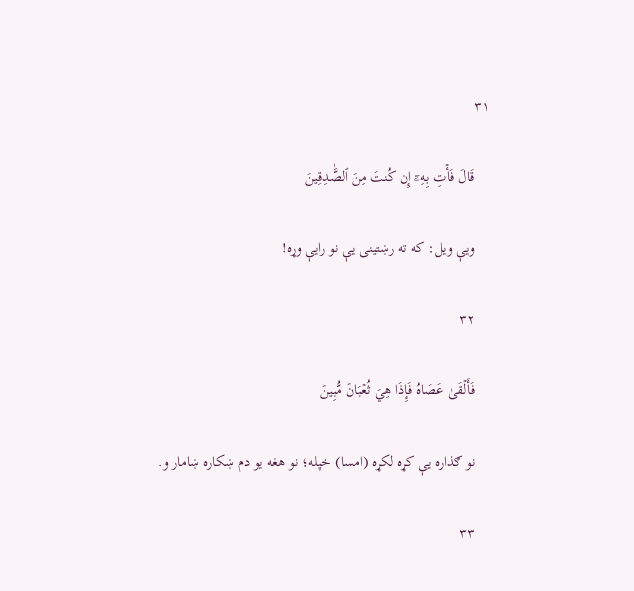۳۱

    قَالَ فَأۡتِ بِهِۦٓ إِن كُنتَ مِنَ ٱلصَّٰدِقِينَ

    ويې ويل: كه ته رښتينى يې نو رايې وړه!

    ۳۲

    فَأَلۡقَىٰ عَصَاهُ فَإِذَا هِيَ ثُعۡبَانٞ مُّبِينٞ

    نو ګذاره یې کړه لکړه (امسا) خپله؛ نو هغه يو دم ښكاره ښامار و.

    ۳۳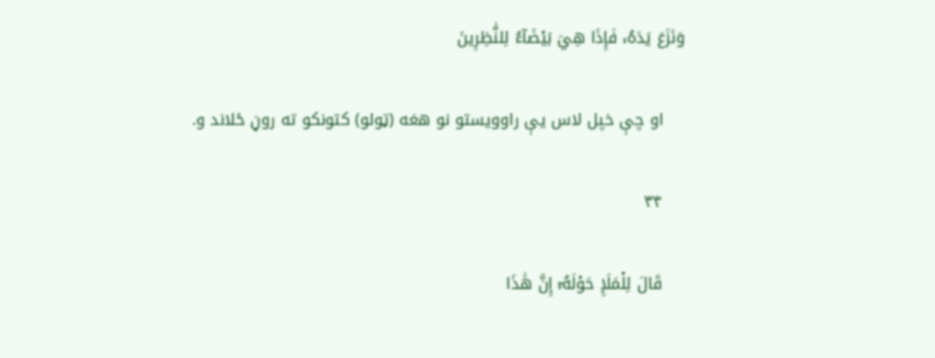وَنَزَعَ يَدَهُۥ فَإِذَا هِيَ بَيۡضَآءُ لِلنَّٰظِرِينَ

    او چې خپل لاس يې راوويستو نو هغه (ټولو) كتونكو ته روڼ ځلاند و.

    ۳۴

    قَالَ لِلۡمَلَإِ حَوۡلَهُۥٓ إِنَّ هَٰذَا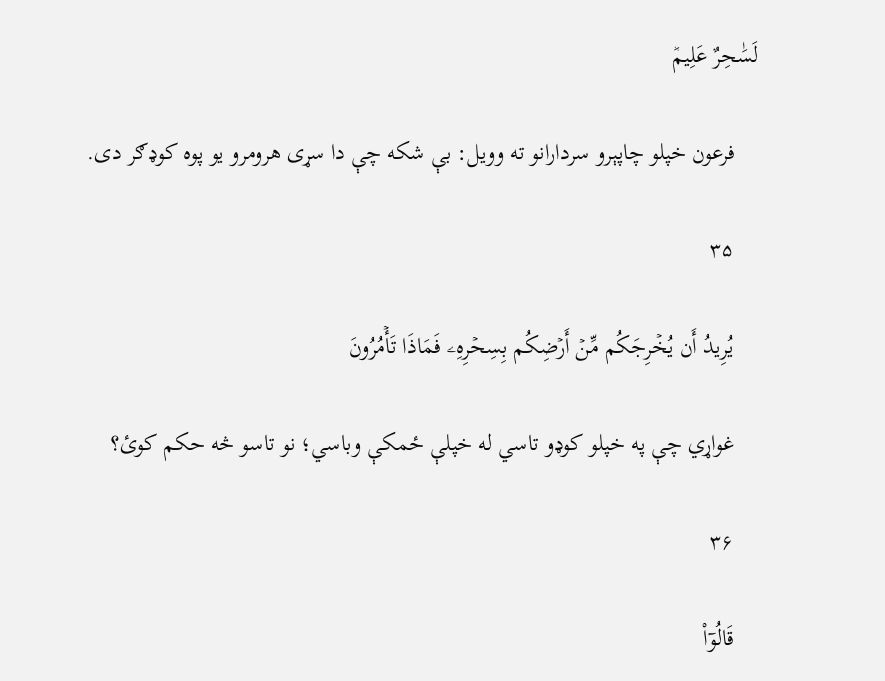لَسَٰحِرٌ عَلِيمٞ

    فرعون خپلو چاپېرو سردارانو ته وويل: بې شكه چې دا سړى هرومرو يو پوه كوډګر دى.

    ۳۵

    يُرِيدُ أَن يُخۡرِجَكُم مِّنۡ أَرۡضِكُم بِسِحۡرِهِۦ فَمَاذَا تَأۡمُرُونَ

    غواړي چې په خپلو كوډو تاسي له خپلې ځمكې وباسي؛ نو تاسو څه حكم كوئ؟

    ۳۶

    قَالُوٓاْ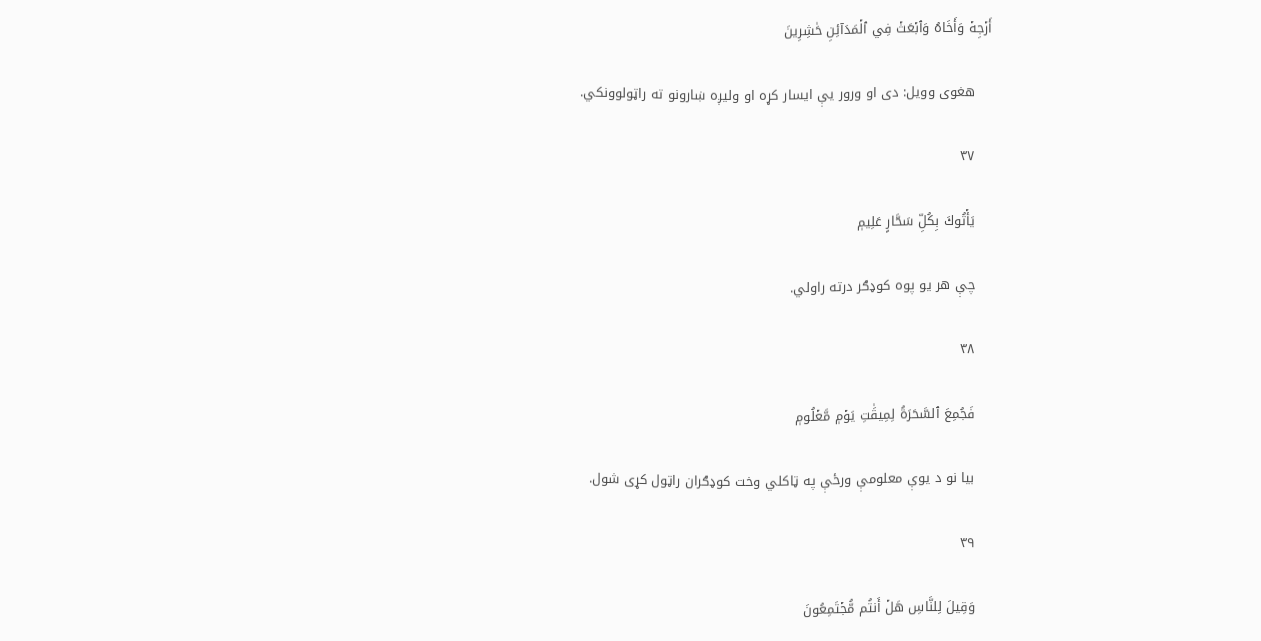أَرۡجِهۡ وَأَخَاهُ وَٱبۡعَثۡ فِي ٱلۡمَدَآئِنِ حَٰشِرِينَ

    هغوى وويل: دى او ورور يې ايسار كړه او ولیږه ښارونو ته راټولوونکي.

    ۳۷

    يَأۡتُوكَ بِكُلِّ سَحَّارٍ عَلِيمٖ

    چې هر يو پوه كوډګر درته راولي.

    ۳۸

    فَجُمِعَ ٱلسَّحَرَةُ لِمِيقَٰتِ يَوۡمٖ مَّعۡلُومٖ

    بيا نو د يوې معلومې ورځې په ټاكلي وخت كوډګران راټول كړى شول.

    ۳۹

    وَقِيلَ لِلنَّاسِ هَلۡ أَنتُم مُّجۡتَمِعُونَ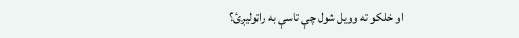او خلكو ته وويل شول چې تاسې به راټوليږئ؟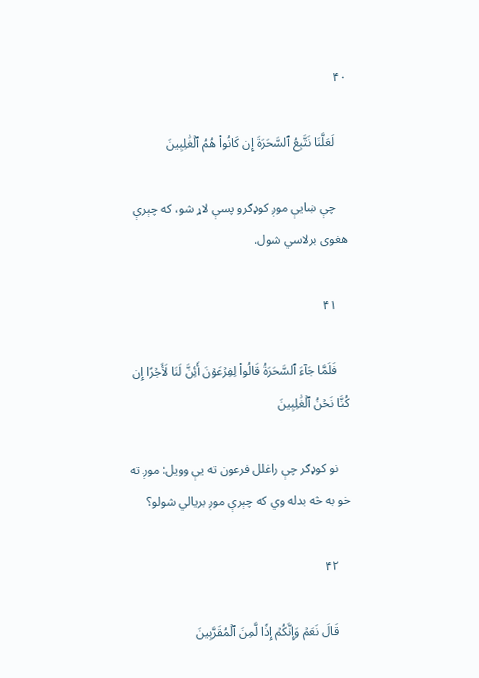۴۰

    لَعَلَّنَا نَتَّبِعُ ٱلسَّحَرَةَ إِن كَانُواْ هُمُ ٱلۡغَٰلِبِينَ

    چې ښايې موږ كوډګرو پسې لاړ شو، كه چېرې هغوى برلاسي شول.

    ۴۱

    فَلَمَّا جَآءَ ٱلسَّحَرَةُ قَالُواْ لِفِرۡعَوۡنَ أَئِنَّ لَنَا لَأَجۡرًا إِن كُنَّا نَحۡنُ ٱلۡغَٰلِبِينَ

    نو كوډګر چې راغلل فرعون ته يې وويل: موږ ته خو به څه بدله وي كه چېرې موږ بريالي شولو؟

    ۴۲

    قَالَ نَعَمۡ وَإِنَّكُمۡ إِذٗا لَّمِنَ ٱلۡمُقَرَّبِينَ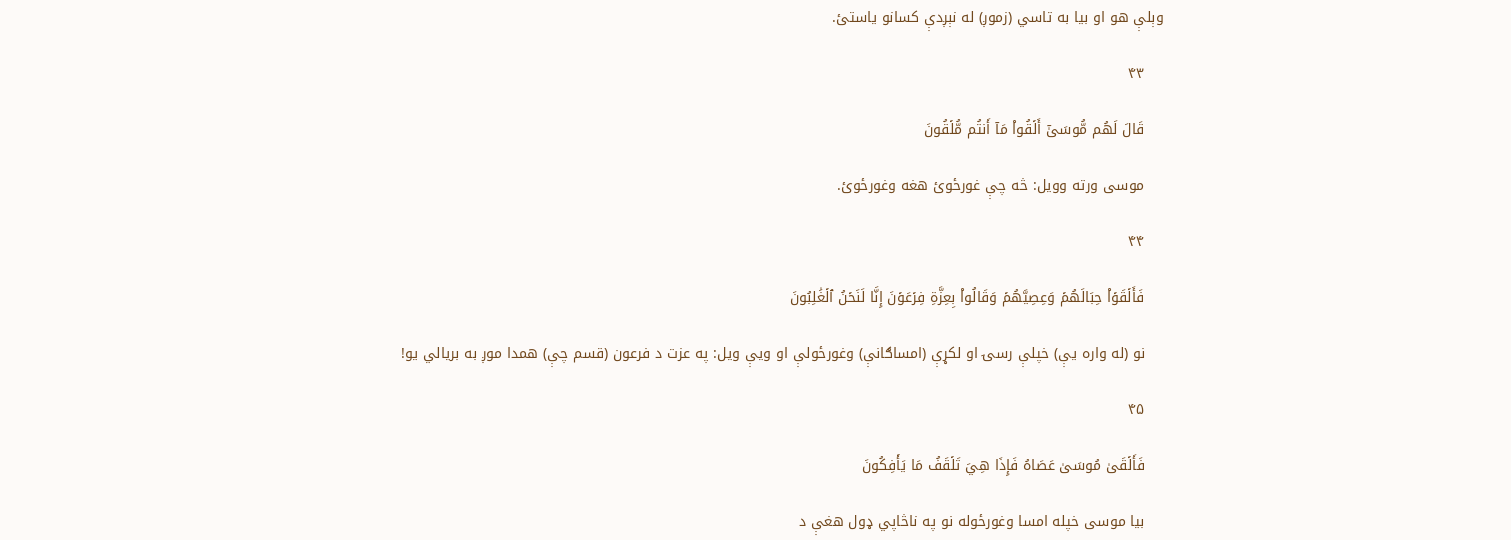وېلې هو او بيا به تاسي (زموږ) له نېږدې كسانو ياستئ.

    ۴۳

    قَالَ لَهُم مُّوسَىٰٓ أَلۡقُواْ مَآ أَنتُم مُّلۡقُونَ

    موسى ورته وويل: څه چې غورځوئ هغه وغورځوئ.

    ۴۴

    فَأَلۡقَوۡاْ حِبَالَهُمۡ وَعِصِيَّهُمۡ وَقَالُواْ بِعِزَّةِ فِرۡعَوۡنَ إِنَّا لَنَحۡنُ ٱلۡغَٰلِبُونَ

    نو (له واره يې) خپلې رسۍ او لکړې (امساګانې) وغورځولې او ويې ويل: په عزت د فرعون (قسم چې) همدا موږ به بريالي يو!

    ۴۵

    فَأَلۡقَىٰ مُوسَىٰ عَصَاهُ فَإِذَا هِيَ تَلۡقَفُ مَا يَأۡفِكُونَ

    بيا موسى خپله امسا وغورځوله نو په ناڅاپي ډول هغې د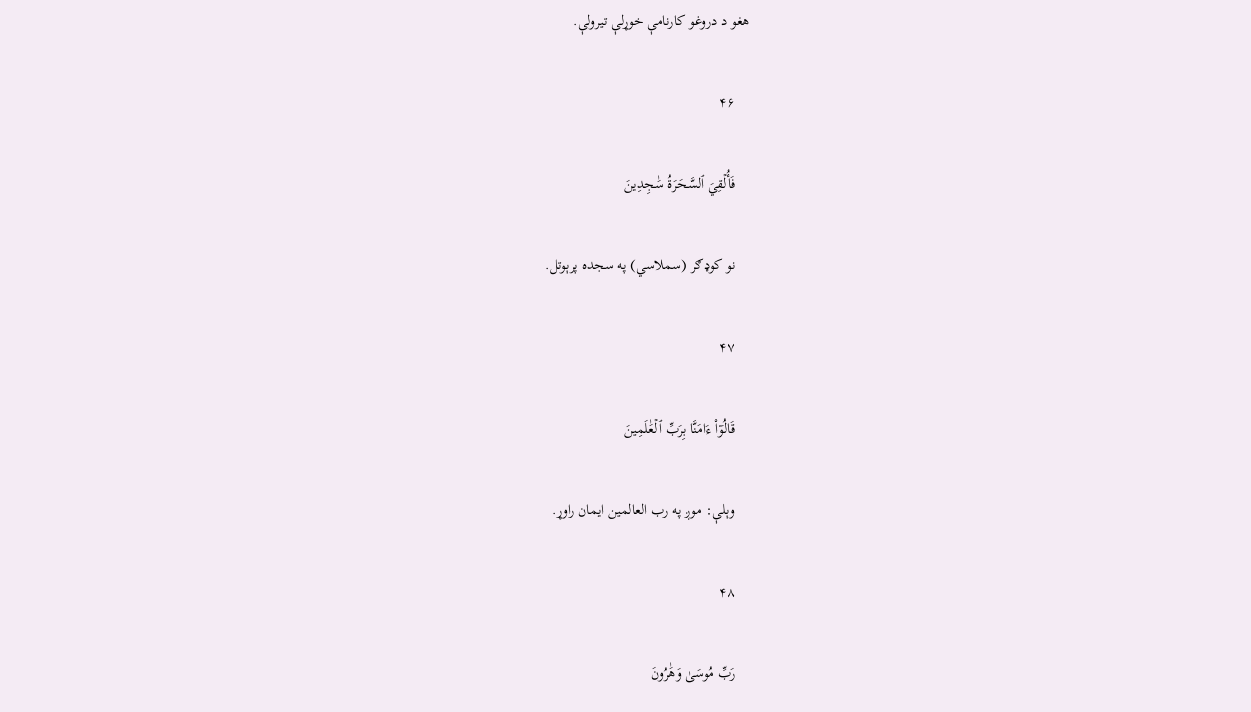هغو د دروغو كارنامې خوړلې تيرولې.

    ۴۶

    فَأُلۡقِيَ ٱلسَّحَرَةُ سَٰجِدِينَ

    نو كوډګر (سملاسي) په سجده پرېوتل.

    ۴۷

    قَالُوٓاْ ءَامَنَّا بِرَبِّ ٱلۡعَٰلَمِينَ

    وېلې: موږ په رب العالمين ايمان راوړ.

    ۴۸

    رَبِّ مُوسَىٰ وَهَٰرُونَ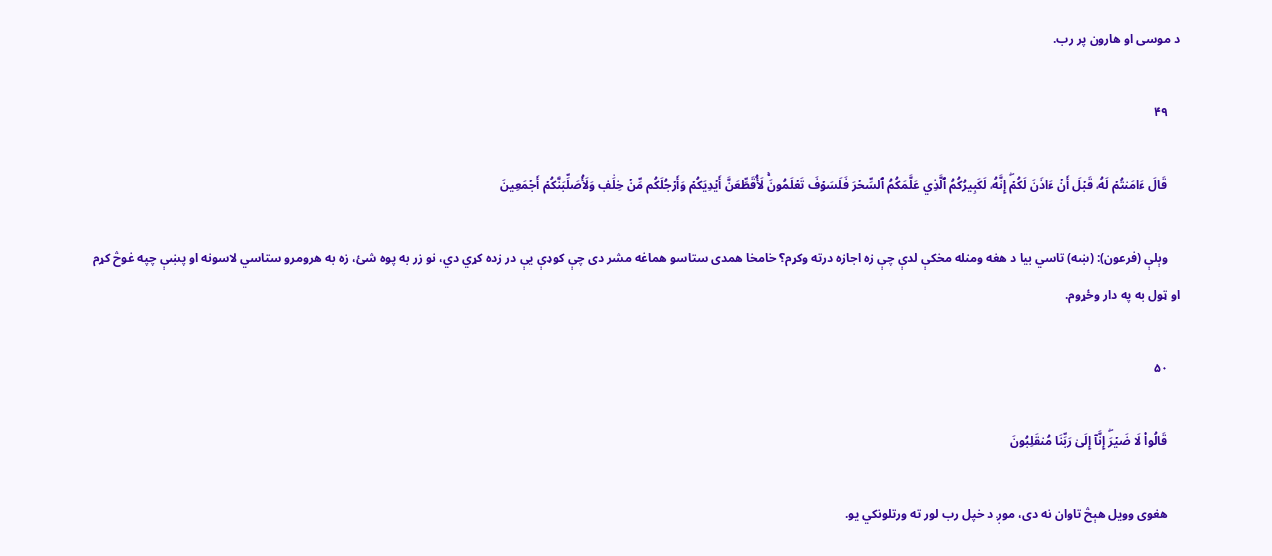د موسى او هارون پر رب.

    ۴۹

    قَالَ ءَامَنتُمۡ لَهُۥ قَبۡلَ أَنۡ ءَاذَنَ لَكُمۡۖ إِنَّهُۥ لَكَبِيرُكُمُ ٱلَّذِي عَلَّمَكُمُ ٱلسِّحۡرَ فَلَسَوۡفَ تَعۡلَمُونَۚ لَأُقَطِّعَنَّ أَيۡدِيَكُمۡ وَأَرۡجُلَكُم مِّنۡ خِلَٰفٖ وَلَأُصَلِّبَنَّكُمۡ أَجۡمَعِينَ

    وېلې (فرعون): (ښه) تاسي بيا د هغه ومنله مخكې لدې چې زه اجازه درته وكړم؟ خامخا همدى ستاسو هماغه مشر دى چې كوډې يې در زده كړي دي، نو زر به پوه شئ، زه به هرومرو ستاسي لاسونه او پښې چپه غوڅ كړم او ټول به په دار وځړوم.

    ۵۰

    قَالُواْ لَا ضَيۡرَۖ إِنَّآ إِلَىٰ رَبِّنَا مُنقَلِبُونَ

    هغوى وويل هېڅ تاوان نه دى، موږ د خپل رب لور ته ورتلونكي يو.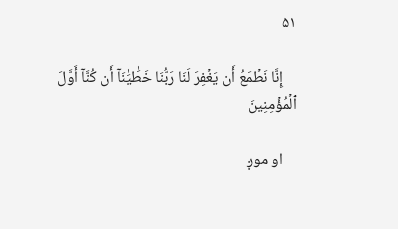۵۱

    إِنَّا نَطۡمَعُ أَن يَغۡفِرَ لَنَا رَبُّنَا خَطَٰيَٰنَآ أَن كُنَّآ أَوَّلَ ٱلۡمُؤۡمِنِينَ

    او موږ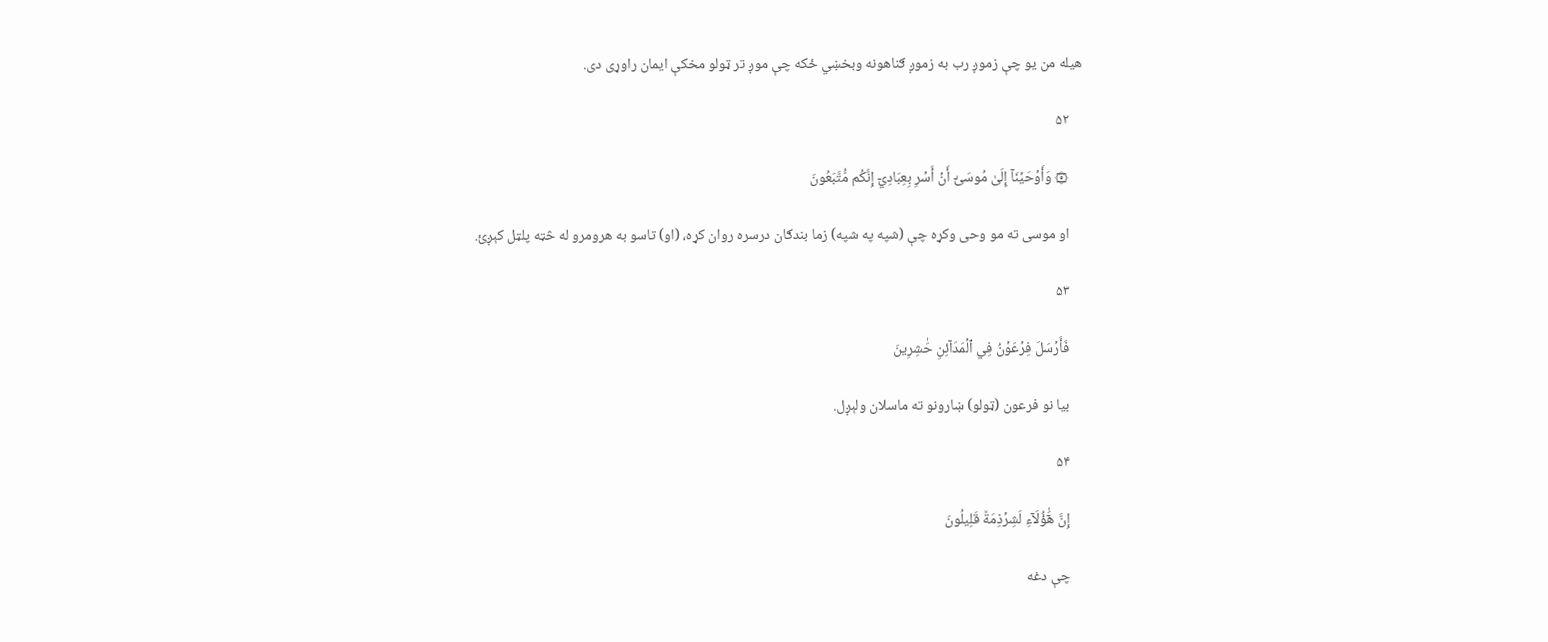هيله من يو چې زموږ رب به زموږ ګناهونه وبخښي ځكه چې موږ تر ټولو مخكې ايمان راوړی دى.

    ۵۲

    ۞ وَأَوۡحَيۡنَآ إِلَىٰ مُوسَىٰٓ أَنۡ أَسۡرِ بِعِبَادِيٓ إِنَّكُم مُّتَّبَعُونَ

    او موسى ته مو وحى وكړه چې (شپه په شپه) زما بندګان درسره روان كړه، (او) تاسو به هرومرو له څټه پلټل كېږئ.

    ۵۳

    فَأَرۡسَلَ فِرۡعَوۡنُ فِي ٱلۡمَدَآئِنِ حَٰشِرِينَ

    بيا نو فرعون (ټولو) ښارونو ته ماسلان ولېږل.

    ۵۴

    إِنَّ هَٰٓؤُلَآءِ لَشِرۡذِمَةٞ قَلِيلُونَ

    چې دغه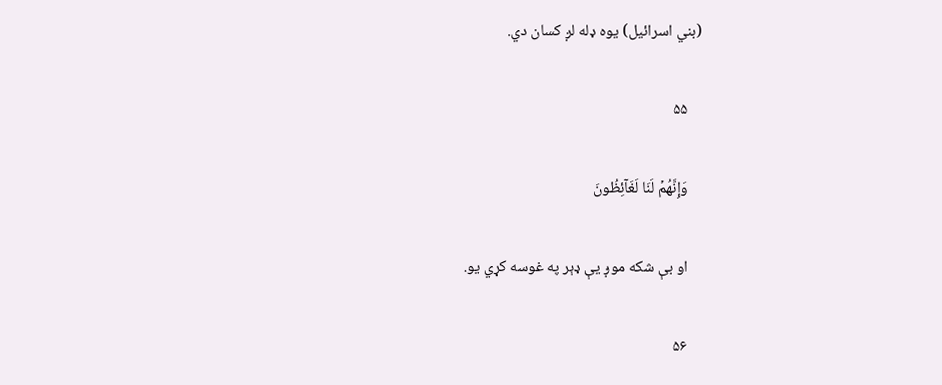(بني اسرائيل) يوه ډله لږ كسان دي.

    ۵۵

    وَإِنَّهُمۡ لَنَا لَغَآئِظُونَ

    او بې شكه موږ يې ډېر په غوسه كړي يو.

    ۵۶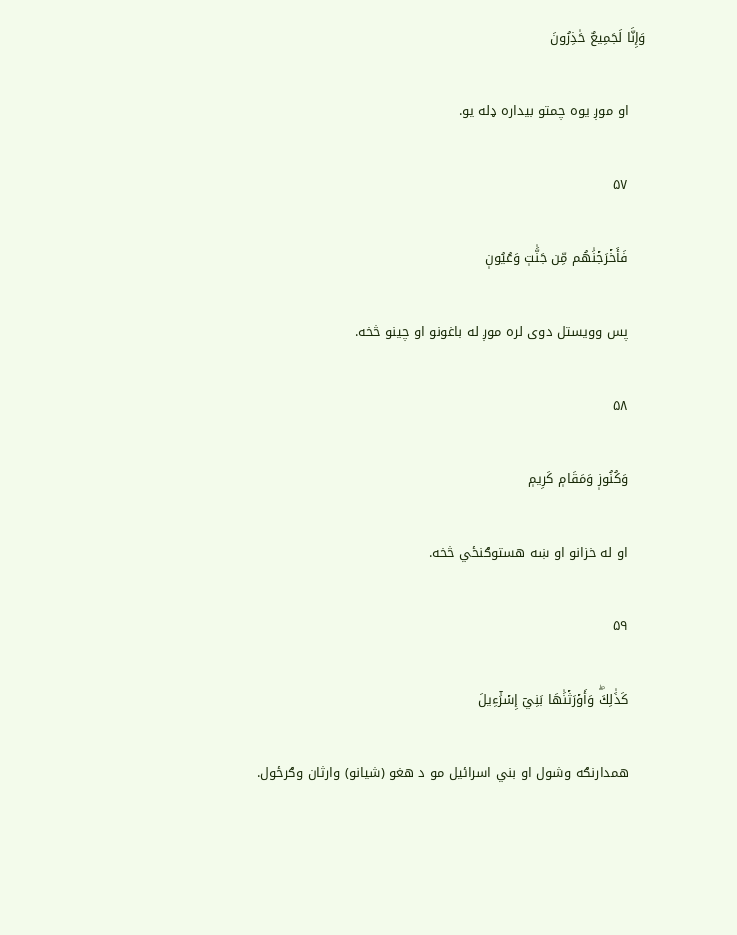وَإِنَّا لَجَمِيعٌ حَٰذِرُونَ

    او موږ يوه چمتو بيداره ډله يو.

    ۵۷

    فَأَخۡرَجۡنَٰهُم مِّن جَنَّٰتٖ وَعُيُونٖ

    پس وویستل دوی لره موږ له باغونو او چینو څخه.

    ۵۸

    وَكُنُوزٖ وَمَقَامٖ كَرِيمٖ

    او له خزانو او ښه هستوګنځي څخه.

    ۵۹

    كَذَٰلِكَۖ وَأَوۡرَثۡنَٰهَا بَنِيٓ إِسۡرَٰٓءِيلَ

    همدارنګه وشول او بني اسرائيل مو د هغو (شيانو) وارثان وګرځول.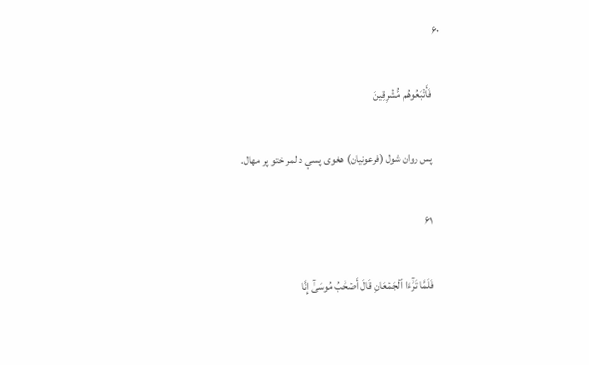۶۰

    فَأَتۡبَعُوهُم مُّشۡرِقِينَ

    پس روان شول (فرعونیان) هغوی پسې د لمر ختو پر مهال.

    ۶۱

    فَلَمَّا تَرَٰٓءَا ٱلۡجَمۡعَانِ قَالَ أَصۡحَٰبُ مُوسَىٰٓ إِنَّا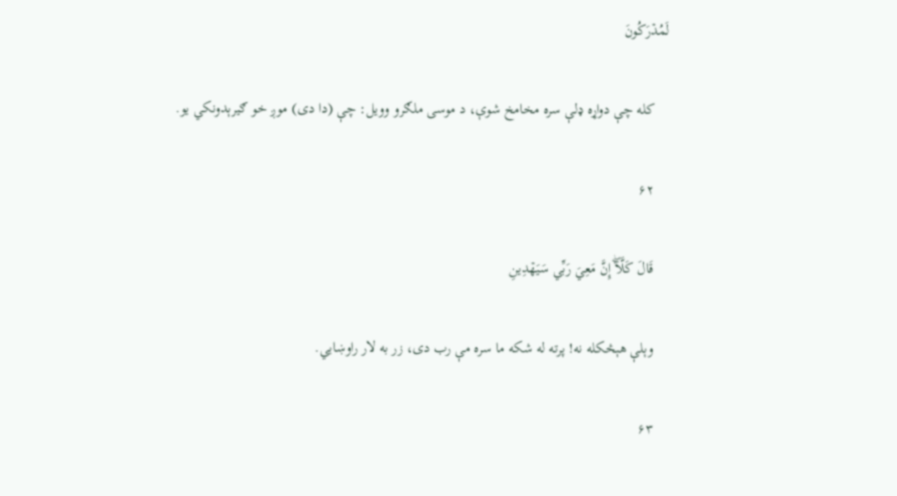لَمُدۡرَكُونَ

    كله چې دواړه ډلې سره مخامخ شوې، د موسى ملګرو وويل: چې (دا دى) موږ خو ګيرېدونكي يو.

    ۶۲

    قَالَ كَلَّآۖ إِنَّ مَعِيَ رَبِّي سَيَهۡدِينِ

    وېلې هېڅكله نه! پرته له شکه ما سره مې رب دى، زر به لار راوښايي.

    ۶۳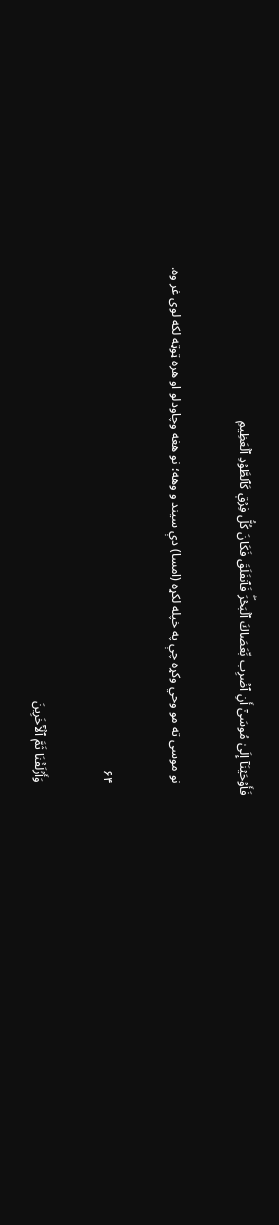فَأَوۡحَيۡنَآ إِلَىٰ مُوسَىٰٓ أَنِ ٱضۡرِب بِّعَصَاكَ ٱلۡبَحۡرَۖ فَٱنفَلَقَ فَكَانَ كُلُّ فِرۡقٖ كَٱلطَّوۡدِ ٱلۡعَظِيمِ

    نو موسى ته مو وحي وكړه چې په خپله لکړه (امسا) دې سيند و وهه؛ نو هغه وچاودلو او هره ټوټه لكه لوى غر وه.

    ۶۴

    وَأَزۡلَفۡنَا ثَمَّ ٱلۡأٓخَرِينَ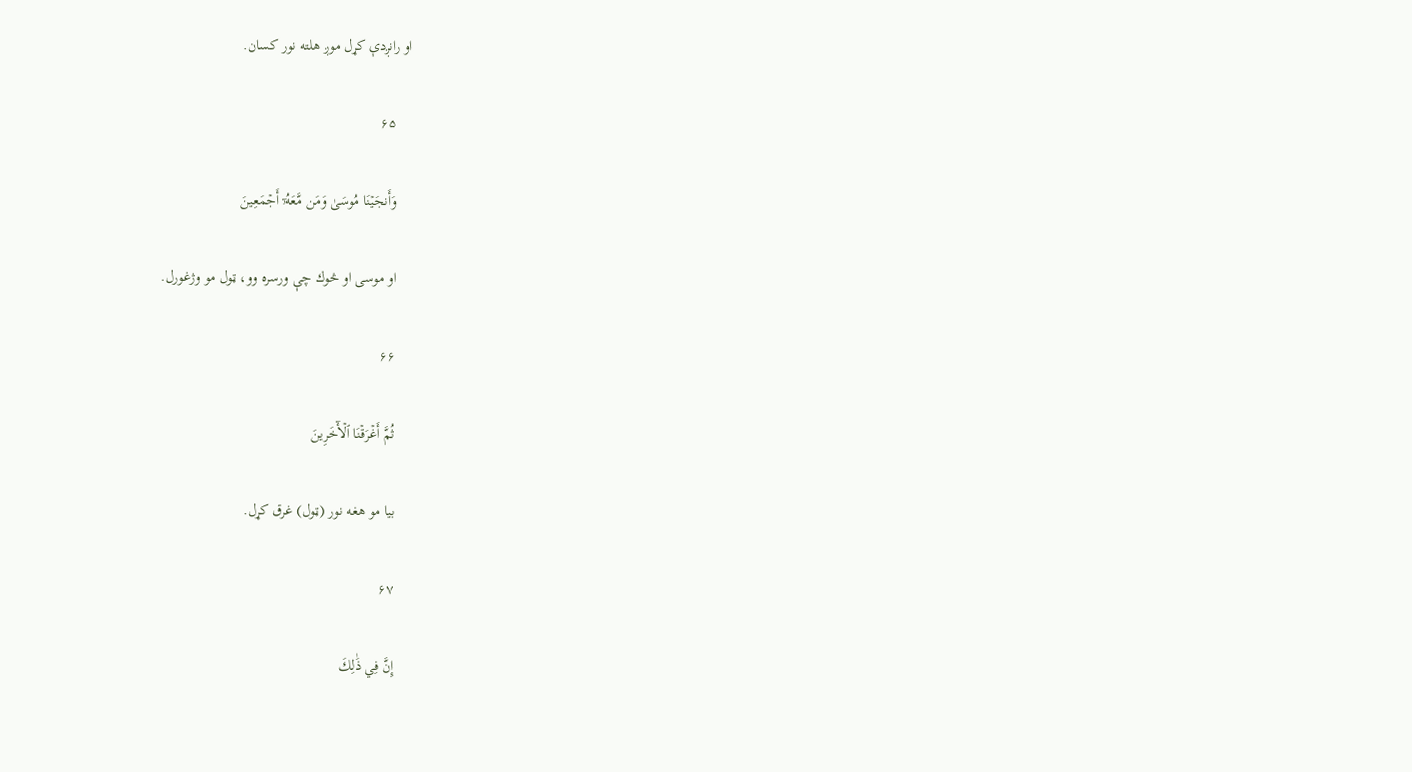او رانږدې کړل موږ هلته نور کسان.

    ۶۵

    وَأَنجَيۡنَا مُوسَىٰ وَمَن مَّعَهُۥٓ أَجۡمَعِينَ

    او موسى او څوك چې ورسره وو، ټول مو وژغورل.

    ۶۶

    ثُمَّ أَغۡرَقۡنَا ٱلۡأٓخَرِينَ

    بيا مو هغه نور (ټول) غرق كړل.

    ۶۷

    إِنَّ فِي ذَٰلِكَ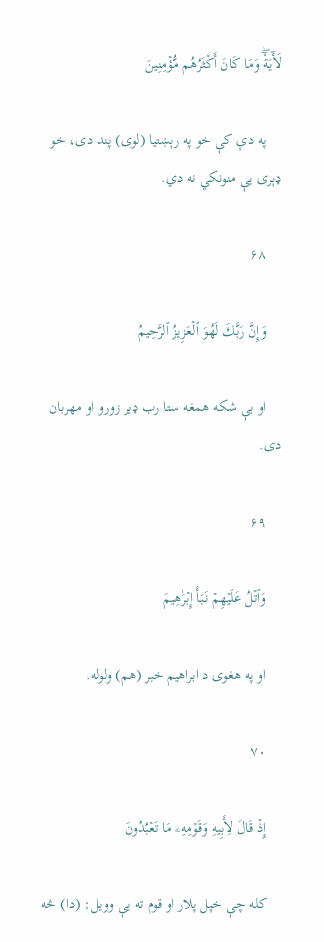لَأٓيَةٗۖ وَمَا كَانَ أَكۡثَرُهُم مُّؤۡمِنِينَ

    په دې كې خو په رېښتيا (لوی) پند دی، خو ډېری يې منونكي نه دي.

    ۶۸

    وَإِنَّ رَبَّكَ لَهُوَ ٱلۡعَزِيزُ ٱلرَّحِيمُ

    او بې شكه همغه ستا رب ډیر زورو او مهربان دى.

    ۶۹

    وَٱتۡلُ عَلَيۡهِمۡ نَبَأَ إِبۡرَٰهِيمَ

    او په هغوى د ابراهيم خبر (هم) ولوله.

    ۷۰

    إِذۡ قَالَ لِأَبِيهِ وَقَوۡمِهِۦ مَا تَعۡبُدُونَ

    كله چې خپل پلار او قوم ته يې وويل: (دا) څه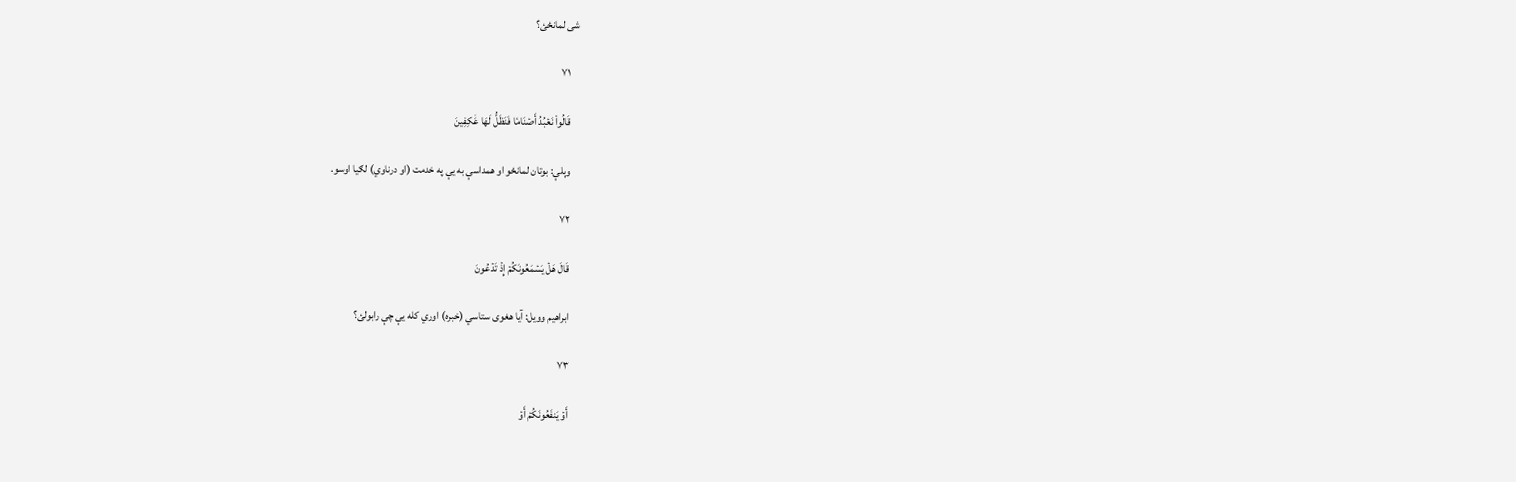شى لمانځئ؟

    ۷۱

    قَالُواْ نَعۡبُدُ أَصۡنَامٗا فَنَظَلُّ لَهَا عَٰكِفِينَ

    وېلې: بوتان لمانځو او همداسې به يې په خدمت (او درناوي) لګيا اوسو.

    ۷۲

    قَالَ هَلۡ يَسۡمَعُونَكُمۡ إِذۡ تَدۡعُونَ

    ابراهيم وويل: آيا هغوى ستاسي (خبره) اوري كله يې چې رابولئ؟

    ۷۳

    أَوۡ يَنفَعُونَكُمۡ أَوۡ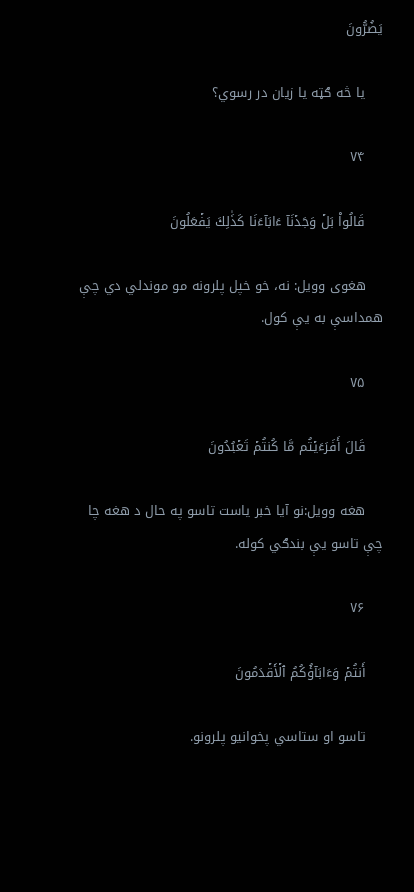يَضُرُّونَ

    يا څه ګټه يا زيان در رسوي؟

    ۷۴

    قَالُواْ بَلۡ وَجَدۡنَآ ءَابَآءَنَا كَذَٰلِكَ يَفۡعَلُونَ

    هغوى وويل: نه، خو خپل پلرونه مو موندلي دي چې همداسې به يې كول.

    ۷۵

    قَالَ أَفَرَءَيۡتُم مَّا كُنتُمۡ تَعۡبُدُونَ

    هغه وويل:نو آيا خبر یاست تاسو په حال د هغه چا چې تاسو یې بندګي کوله.

    ۷۶

    أَنتُمۡ وَءَابَآؤُكُمُ ٱلۡأَقۡدَمُونَ

    تاسو او ستاسي پخوانيو پلرونو.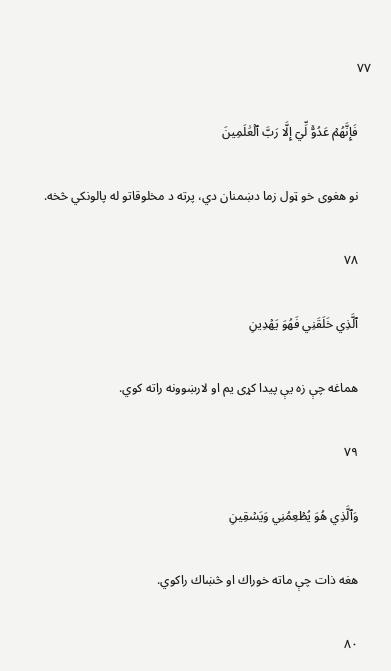۷۷

    فَإِنَّهُمۡ عَدُوّٞ لِّيٓ إِلَّا رَبَّ ٱلۡعَٰلَمِينَ

    نو هغوى خو ټول زما دښمنان دي، پرته د مخلوقاتو له پالونکي څخه.

    ۷۸

    ٱلَّذِي خَلَقَنِي فَهُوَ يَهۡدِينِ

    هماغه چې زه يې پيدا كړى يم او لارښوونه راته كوي.

    ۷۹

    وَٱلَّذِي هُوَ يُطۡعِمُنِي وَيَسۡقِينِ

    هغه ذات چې ماته خوراك او څښاك راكوي.

    ۸۰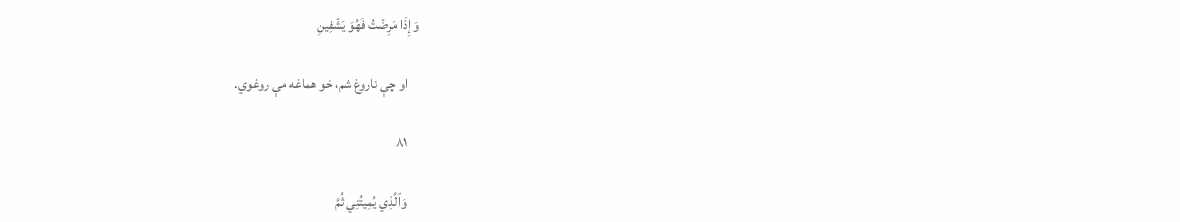وَإِذَا مَرِضۡتُ فَهُوَ يَشۡفِينِ

    او چې ناروغ شم، خو هماغه مې روغوي.

    ۸۱

    وَٱلَّذِي يُمِيتُنِي ثُمَّ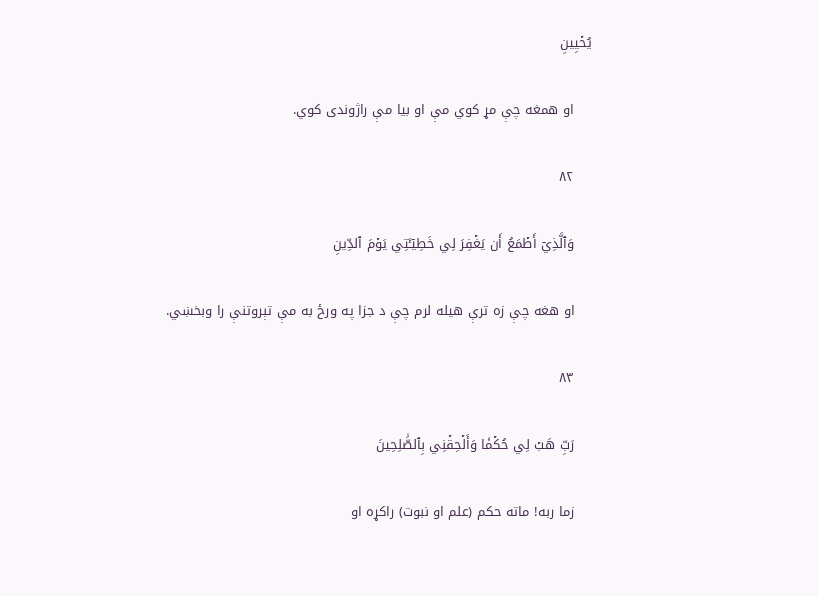يُحۡيِينِ

    او همغه چې مړ كوي مې او بيا مې راژوندى كوي.

    ۸۲

    وَٱلَّذِيٓ أَطۡمَعُ أَن يَغۡفِرَ لِي خَطِيٓـَٔتِي يَوۡمَ ٱلدِّينِ

    او هغه چې زه ترې هيله لرم چې د جزا په ورځ به مې تېروتنې را وبخښي.

    ۸۳

    رَبِّ هَبۡ لِي حُكۡمٗا وَأَلۡحِقۡنِي بِٱلصَّٰلِحِينَ

    زما ربه! ماته حكم (علم او نبوت) راکړه او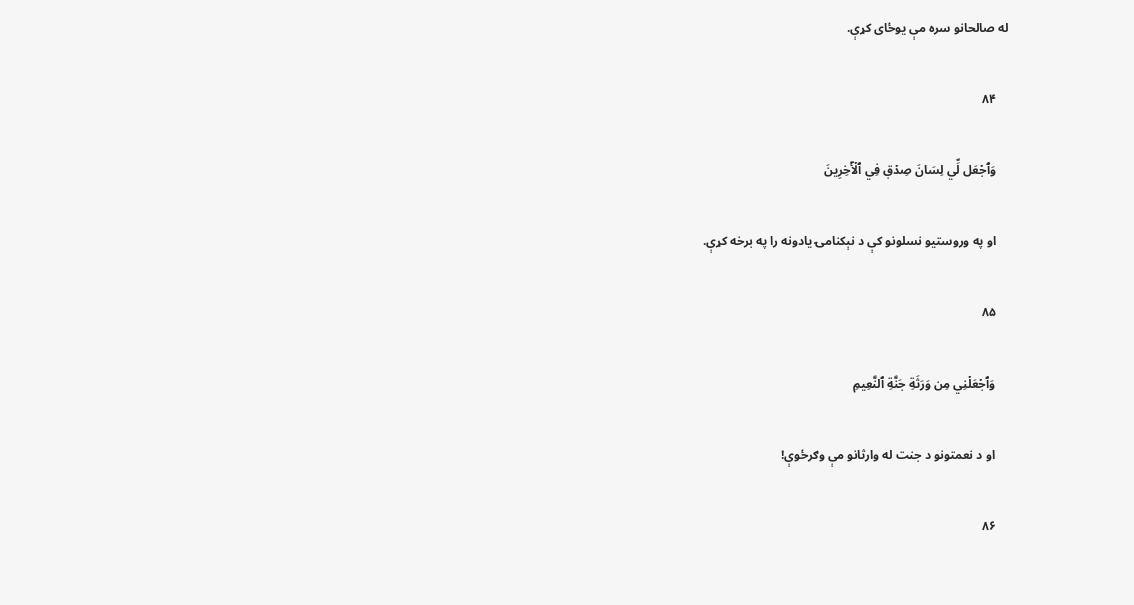له صالحانو سره مې يوځاى كړې.

    ۸۴

    وَٱجۡعَل لِّي لِسَانَ صِدۡقٖ فِي ٱلۡأٓخِرِينَ

    او په وروستيو نسلونو كې د نېكنامۍ يادونه را په برخه كړې.

    ۸۵

    وَٱجۡعَلۡنِي مِن وَرَثَةِ جَنَّةِ ٱلنَّعِيمِ

    او د نعمتونو د جنت له وارثانو مې وګرځوې!

    ۸۶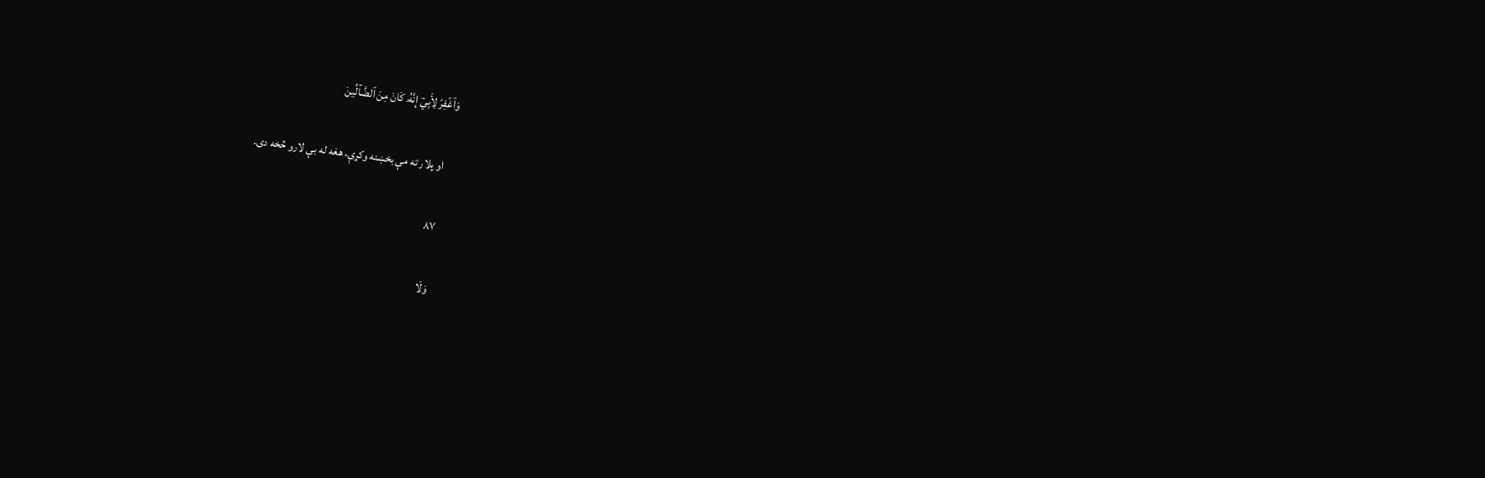وَٱغۡفِرۡ لِأَبِيٓ إِنَّهُۥ كَانَ مِنَ ٱلضَّآلِّينَ

    او پلار ته مې بخښنه وكړې، هغه له بې لارو څخه دى.

    ۸۷

    وَلَا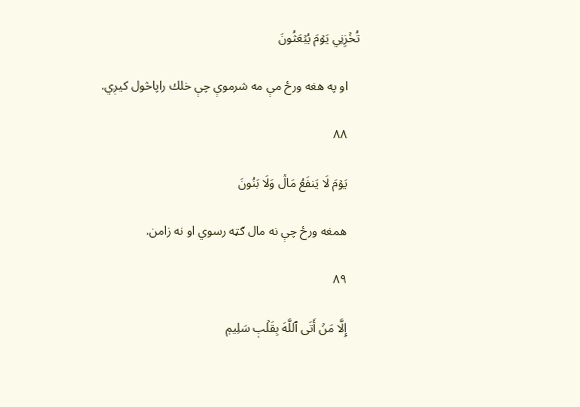تُخۡزِنِي يَوۡمَ يُبۡعَثُونَ

    او په هغه ورځ مې مه شرموې چې خلك راپاڅول كيږي.

    ۸۸

    يَوۡمَ لَا يَنفَعُ مَالٞ وَلَا بَنُونَ

    همغه ورځ چې نه مال ګټه رسوي او نه زامن.

    ۸۹

    إِلَّا مَنۡ أَتَى ٱللَّهَ بِقَلۡبٖ سَلِيمٖ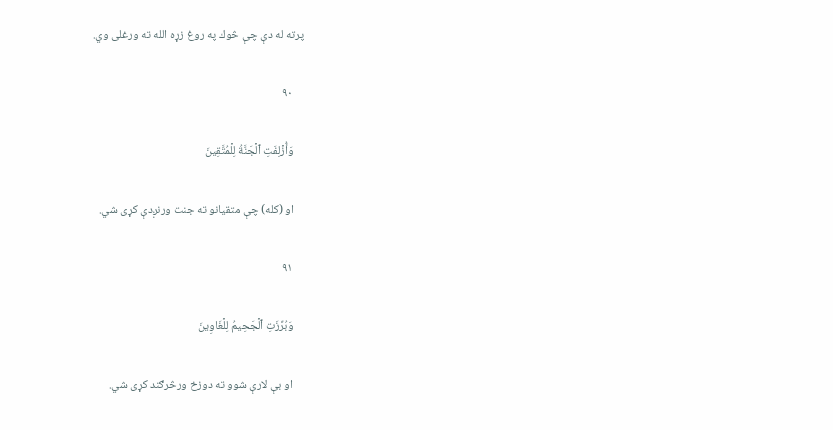پرته له دې چې څوك په روغ زړه الله ته ورغلى وي.

    ۹۰

    وَأُزۡلِفَتِ ٱلۡجَنَّةُ لِلۡمُتَّقِينَ

    او (كله) چې متقيانو ته جنت ورنږدې كړى شي.

    ۹۱

    وَبُرِّزَتِ ٱلۡجَحِيمُ لِلۡغَاوِينَ

    او بې لارې شوو ته دوزخ ورڅرګند كړى شي.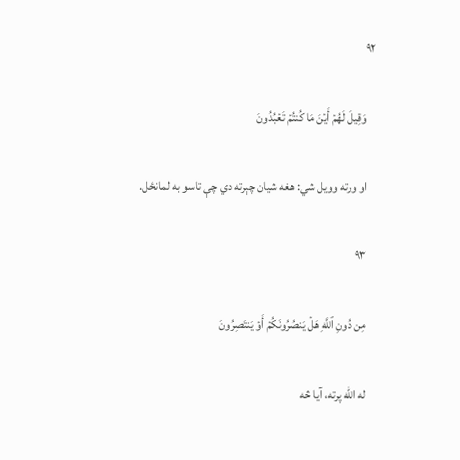۹۲

    وَقِيلَ لَهُمۡ أَيۡنَ مَا كُنتُمۡ تَعۡبُدُونَ

    او ورته وويل شي: هغه شيان چېرته دي چې تاسو به لمانځل.

    ۹۳

    مِن دُونِ ٱللَّهِ هَلۡ يَنصُرُونَكُمۡ أَوۡ يَنتَصِرُونَ

    له الله پرته، آيا څه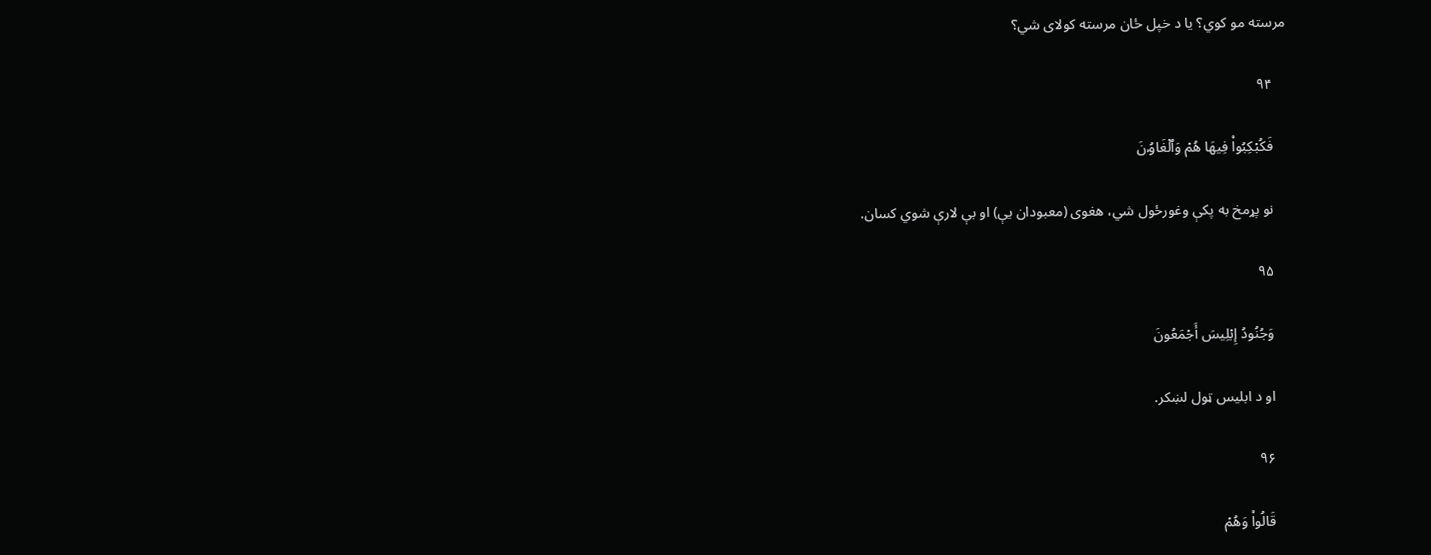مرسته مو كوي؟ يا د خپل ځان مرسته كولاى شي؟

    ۹۴

    فَكُبۡكِبُواْ فِيهَا هُمۡ وَٱلۡغَاوُۥنَ

    نو پړمخ به پكې وغورځول شي، هغوى (معبودان يې) او بې لارې شوي كسان.

    ۹۵

    وَجُنُودُ إِبۡلِيسَ أَجۡمَعُونَ

    او د ابليس ټول لښكر.

    ۹۶

    قَالُواْ وَهُمۡ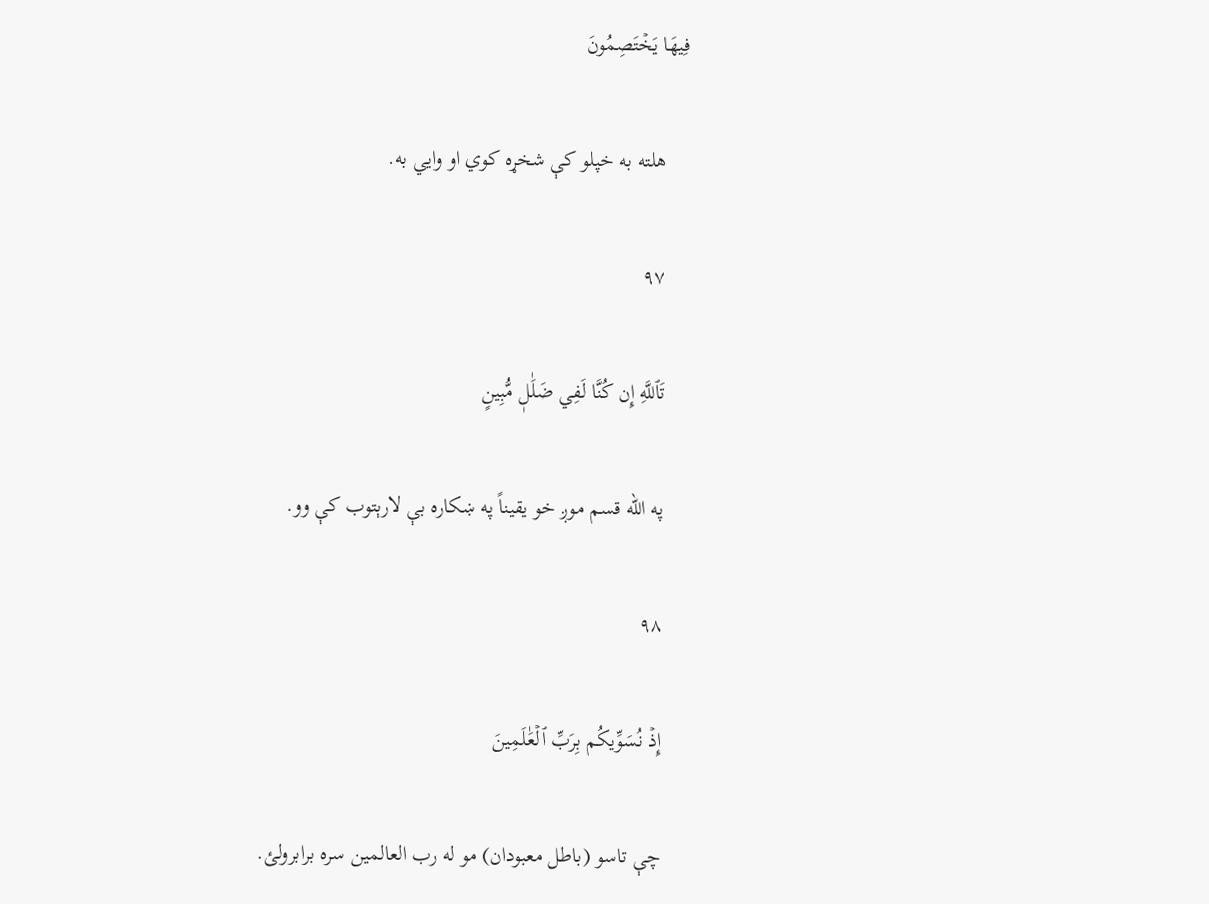فِيهَا يَخۡتَصِمُونَ

    هلته به خپلو كې شخړه كوي او وايي به.

    ۹۷

    تَٱللَّهِ إِن كُنَّا لَفِي ضَلَٰلٖ مُّبِينٍ

    په الله قسم موږ خو يقيناً په ښكاره بې لارېتوب كې وو.

    ۹۸

    إِذۡ نُسَوِّيكُم بِرَبِّ ٱلۡعَٰلَمِينَ

    چې تاسو (باطل معبودان) مو له رب العالمين سره برابرولئ.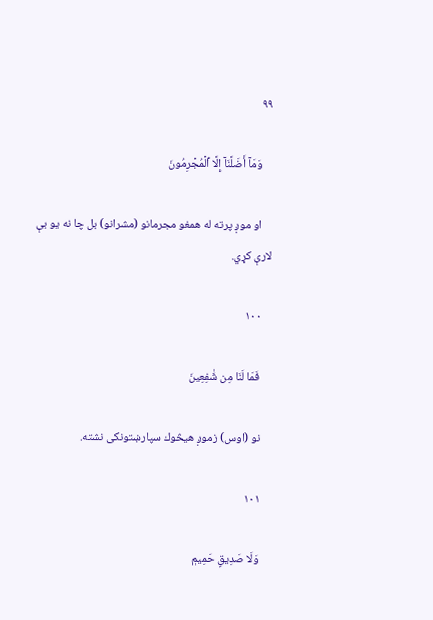۹۹

    وَمَآ أَضَلَّنَآ إِلَّا ٱلۡمُجۡرِمُونَ

    او موږ پرته له همغو مجرمانو (مشرانو) بل چا نه يو بې لارې كړي.

    ۱۰۰

    فَمَا لَنَا مِن شَٰفِعِينَ

    نو (اوس) زموږ هيڅوك سپارښتونكى نشته.

    ۱۰۱

    وَلَا صَدِيقٍ حَمِيمٖ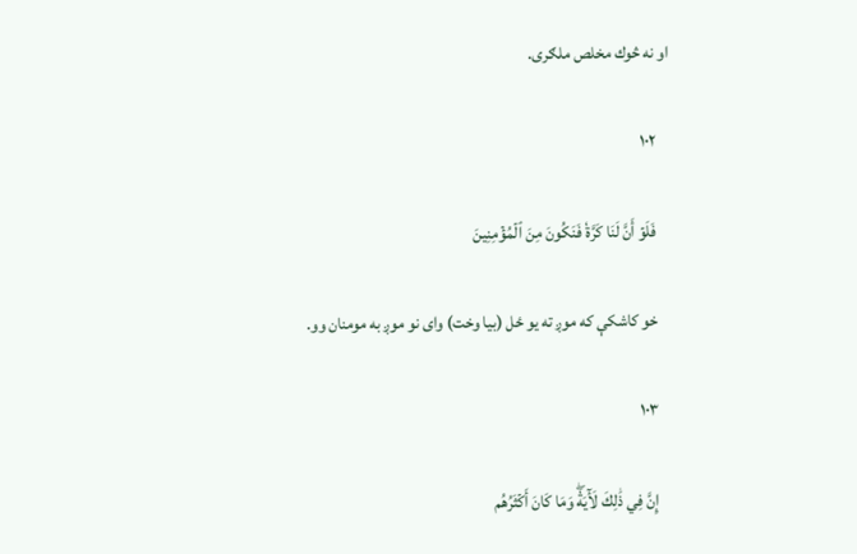او نه څوك مخلص ملګرى.

    ۱۰۲

    فَلَوۡ أَنَّ لَنَا كَرَّةٗ فَنَكُونَ مِنَ ٱلۡمُؤۡمِنِينَ

    خو كاشكې كه موږ ته يو ځل (بيا وخت) واى نو موږ به مومنان وو.

    ۱۰۳

    إِنَّ فِي ذَٰلِكَ لَأٓيَةٗۖ وَمَا كَانَ أَكۡثَرُهُم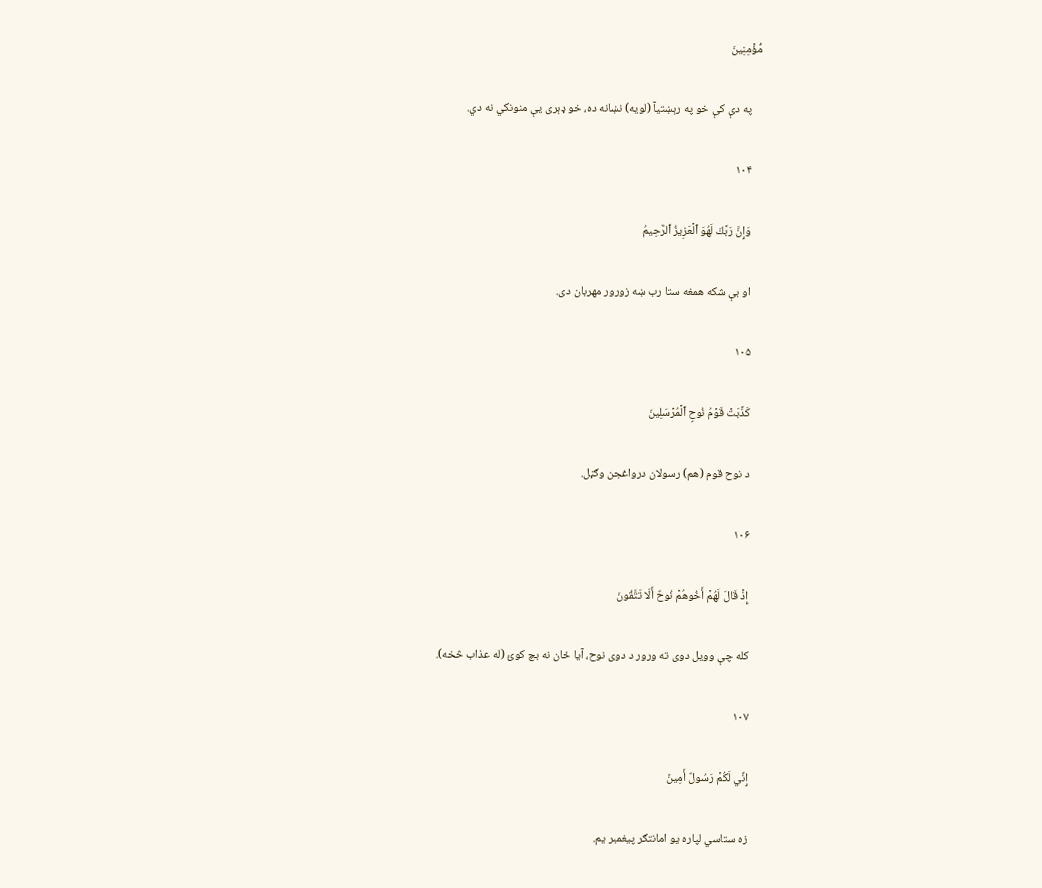مُّؤۡمِنِينَ

    په دې كې خو په رېښتيآ (لويه) نښانه ده، خو ډېری يې منونكي نه دي.

    ۱۰۴

    وَإِنَّ رَبَّكَ لَهُوَ ٱلۡعَزِيزُ ٱلرَّحِيمُ

    او بې شكه همغه ستا رب ښه زورور مهربان دی.

    ۱۰۵

    كَذَّبَتۡ قَوۡمُ نُوحٍ ٱلۡمُرۡسَلِينَ

    د نوح قوم (هم) رسولان درواغجن وګڼل.

    ۱۰۶

    إِذۡ قَالَ لَهُمۡ أَخُوهُمۡ نُوحٌ أَلَا تَتَّقُونَ

    کله چې وویل دوی ته ورور د دوی نوح، آیا ځان نه بچ کوئ (له عذاب څخه).

    ۱۰۷

    إِنِّي لَكُمۡ رَسُولٌ أَمِينٞ

    زه ستاسي لپاره يو امانتګر پيغمبر يم.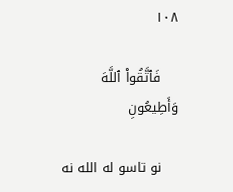۱۰۸

    فَٱتَّقُواْ ٱللَّهَ وَأَطِيعُونِ

    نو تاسو له الله نه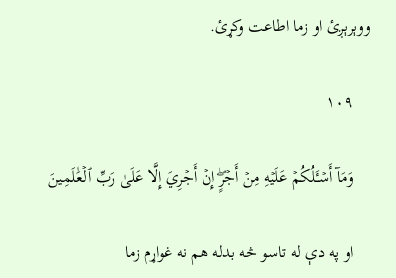ووېرېږئ او زما اطاعت وكړئ.

    ۱۰۹

    وَمَآ أَسۡـَٔلُكُمۡ عَلَيۡهِ مِنۡ أَجۡرٍۖ إِنۡ أَجۡرِيَ إِلَّا عَلَىٰ رَبِّ ٱلۡعَٰلَمِينَ

    او په دې له تاسو څه بدله هم نه غواړم زما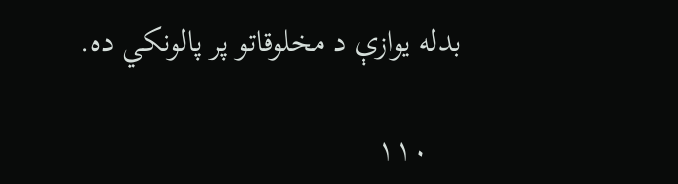بدله يوازې د مخلوقاتو پر پالونکي ده.

    ۱۱۰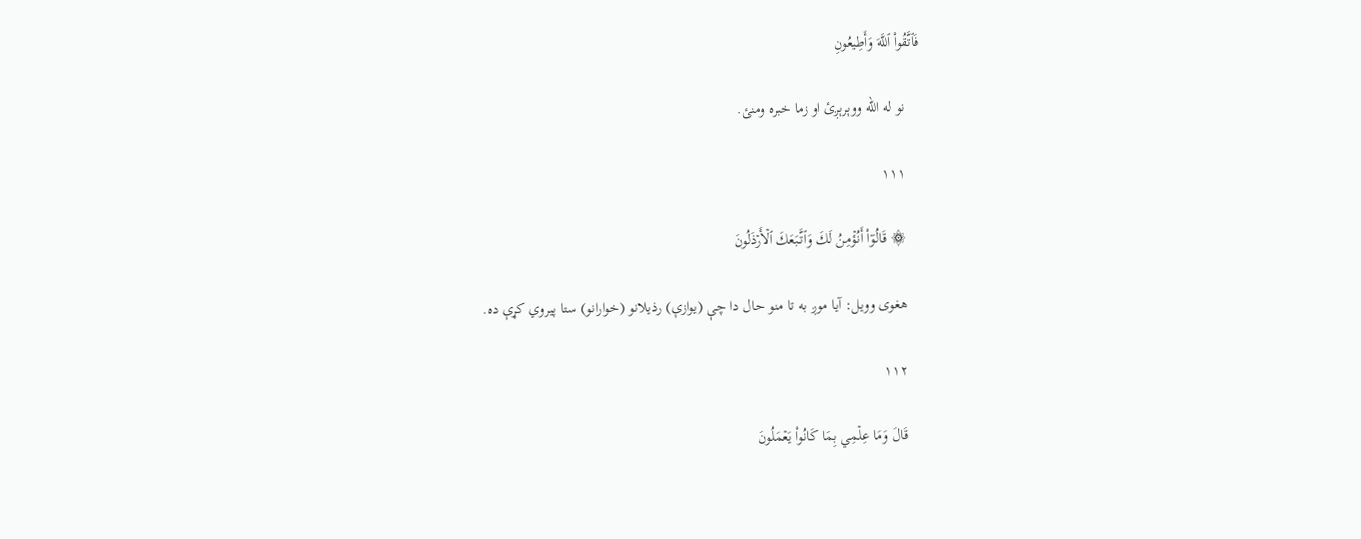فَٱتَّقُواْ ٱللَّهَ وَأَطِيعُونِ

    نو له الله ووېرېږئ او زما خبره ومنئ.

    ۱۱۱

    ۞ قَالُوٓاْ أَنُؤۡمِنُ لَكَ وَٱتَّبَعَكَ ٱلۡأَرۡذَلُونَ

    هغوى وويل: آيا موږ به تا منو حال دا چې (يوازې) رذيلانو (خوارانو) ستا پيروي کړې ده.

    ۱۱۲

    قَالَ وَمَا عِلۡمِي بِمَا كَانُواْ يَعۡمَلُونَ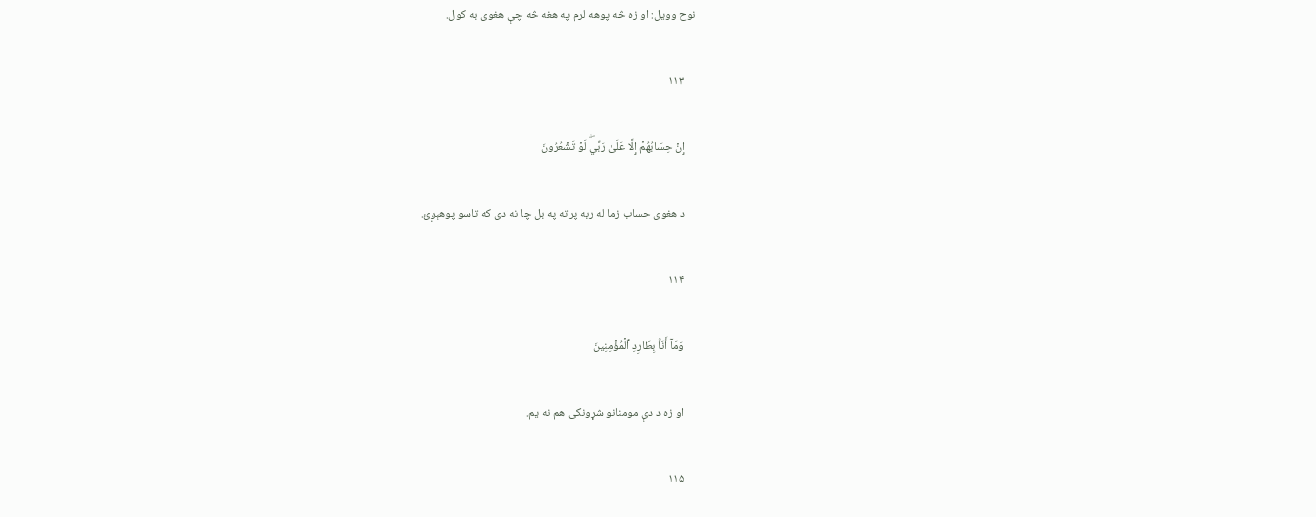نوح وويل: او زه څه پوهه لرم په هغه څه چې هغوى به كول.

    ۱۱۳

    إِنۡ حِسَابُهُمۡ إِلَّا عَلَىٰ رَبِّيۖ لَوۡ تَشۡعُرُونَ

    د هغوى حساب زما له ربه پرته په بل چا نه دى كه تاسو پوهېږئ.

    ۱۱۴

    وَمَآ أَنَا۠ بِطَارِدِ ٱلۡمُؤۡمِنِينَ

    او زه د دې مومنانو شړونكى هم نه يم.

    ۱۱۵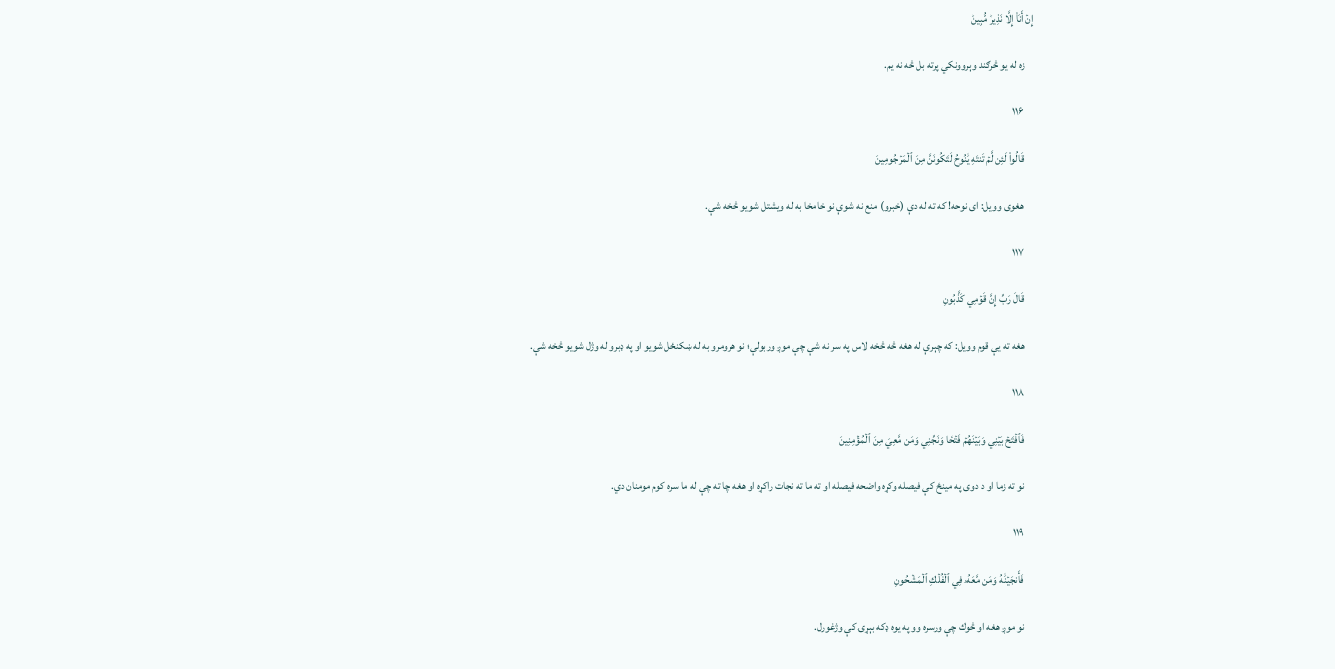إِنۡ أَنَا۠ إِلَّا نَذِيرٞ مُّبِينٞ

    زه له يو څرګند وېروونكي پرته بل څه نه يم.

    ۱۱۶

    قَالُواْ لَئِن لَّمۡ تَنتَهِ يَٰنُوحُ لَتَكُونَنَّ مِنَ ٱلۡمَرۡجُومِينَ

    هغوى وويل: ای نوحه! كه ته له دې (خبرو) منع نه شوې نو خامخا به له ويشتل شويو څخه شې.

    ۱۱۷

    قَالَ رَبِّ إِنَّ قَوۡمِي كَذَّبُونِ

    هغه ته يې قوم وويل: که چېرې له هغه څه څخه لاس په سر نه شې چې موږ وربولې؛ نو هرومرو به له ښکنځل شويو او په ډبرو له وژل شويو څخه شې.

    ۱۱۸

    فَٱفۡتَحۡ بَيۡنِي وَبَيۡنَهُمۡ فَتۡحٗا وَنَجِّنِي وَمَن مَّعِيَ مِنَ ٱلۡمُؤۡمِنِينَ

    نو ته زما او د دوى په مینځ كې فیصله وكړه واضحه فیصله او ته ما ته نجات راكړه او هغه چا ته چې له ما سره كوم مومنان دي.

    ۱۱۹

    فَأَنجَيۡنَٰهُ وَمَن مَّعَهُۥ فِي ٱلۡفُلۡكِ ٱلۡمَشۡحُونِ

    نو موږ هغه او څوك چې ورسره وو په يوه ډكه بېړۍ كې وژغورل.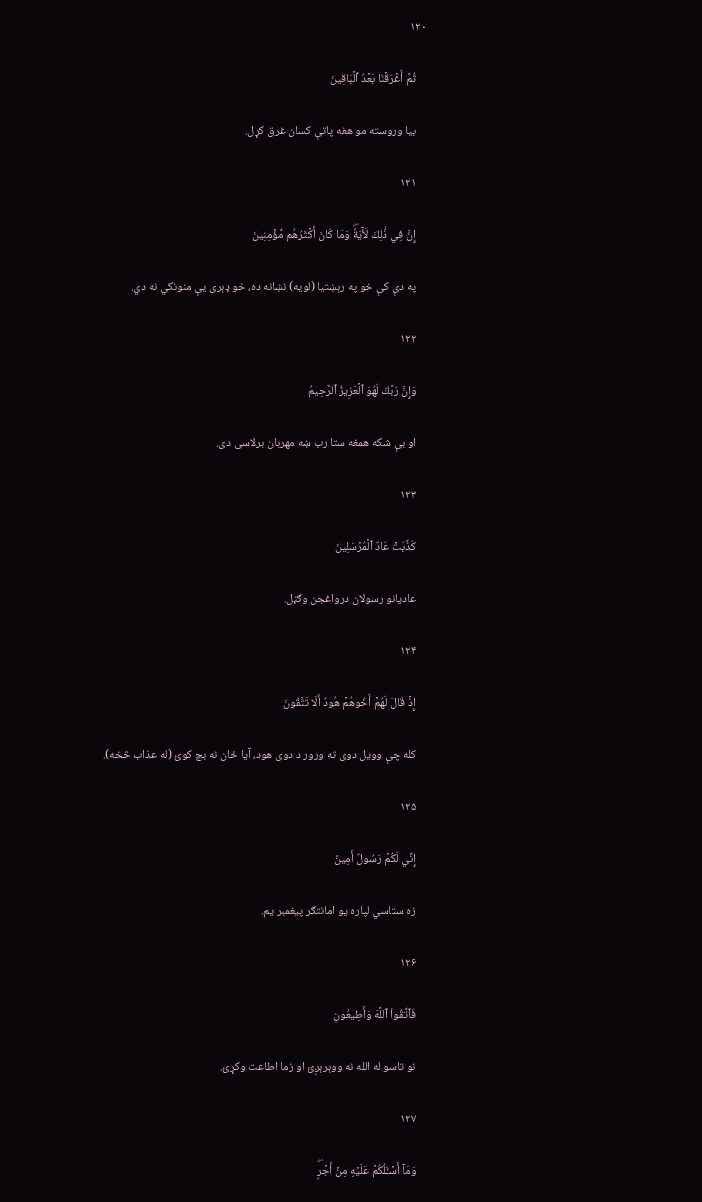۱۲۰

    ثُمَّ أَغۡرَقۡنَا بَعۡدُ ٱلۡبَاقِينَ

    بيا وروسته مو هغه پاتې كسان غرق كړل.

    ۱۲۱

    إِنَّ فِي ذَٰلِكَ لَأٓيَةٗۖ وَمَا كَانَ أَكۡثَرُهُم مُّؤۡمِنِينَ

    په دې كې خو په رېښتيا (لويه) نښانه ده، خو ډېری يې منونكي نه دي.

    ۱۲۲

    وَإِنَّ رَبَّكَ لَهُوَ ٱلۡعَزِيزُ ٱلرَّحِيمُ

    او بې شكه همغه ستا رب ښه مهربان برلاسى دى.

    ۱۲۳

    كَذَّبَتۡ عَادٌ ٱلۡمُرۡسَلِينَ

    عاديانو رسولان درواغجن وګڼل.

    ۱۲۴

    إِذۡ قَالَ لَهُمۡ أَخُوهُمۡ هُودٌ أَلَا تَتَّقُونَ

    کله چې وویل دوی ته ورور د دوی هود، آیا ځان نه بچ کوئ (له عذاب څخه).

    ۱۲۵

    إِنِّي لَكُمۡ رَسُولٌ أَمِينٞ

    زه ستاسي لپاره يو امانتګر پيغمبر يم.

    ۱۲۶

    فَٱتَّقُواْ ٱللَّهَ وَأَطِيعُونِ

    نو تاسو له الله نه ووېرېږئ او زما اطاعت وكړئ.

    ۱۲۷

    وَمَآ أَسۡـَٔلُكُمۡ عَلَيۡهِ مِنۡ أَجۡرٍۖ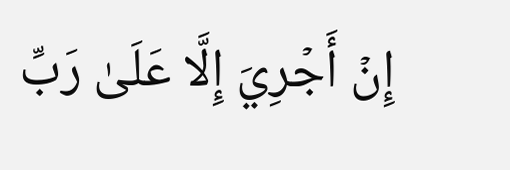إِنۡ أَجۡرِيَ إِلَّا عَلَىٰ رَبِّ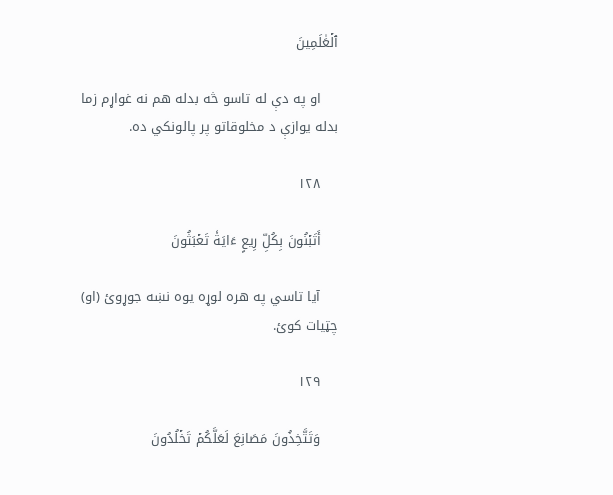ٱلۡعَٰلَمِينَ

    او په دې له تاسو څه بدله هم نه غواړم زما بدله يوازې د مخلوقاتو پر پالونکي ده.

    ۱۲۸

    أَتَبۡنُونَ بِكُلِّ رِيعٍ ءَايَةٗ تَعۡبَثُونَ

    آيا تاسي په هره لوړه يوه نښه جوړوئ (او) چټيات كوئ.

    ۱۲۹

    وَتَتَّخِذُونَ مَصَانِعَ لَعَلَّكُمۡ تَخۡلُدُونَ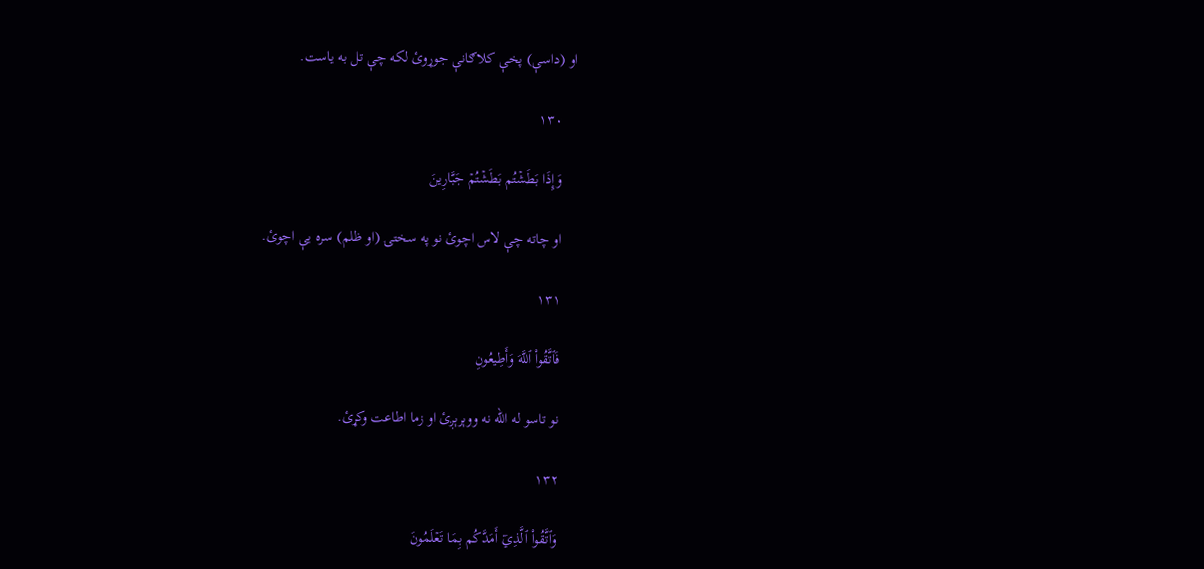او (داسې) پخې كلاګانې جوړوئ لكه چې تل به ياست.

    ۱۳۰

    وَإِذَا بَطَشۡتُم بَطَشۡتُمۡ جَبَّارِينَ

    او چاته چې لاس اچوئ نو په سختۍ (او ظلم) سره يې اچوئ.

    ۱۳۱

    فَٱتَّقُواْ ٱللَّهَ وَأَطِيعُونِ

    نو تاسو له الله نه ووېرېږئ او زما اطاعت وكړئ.

    ۱۳۲

    وَٱتَّقُواْ ٱلَّذِيٓ أَمَدَّكُم بِمَا تَعۡلَمُونَ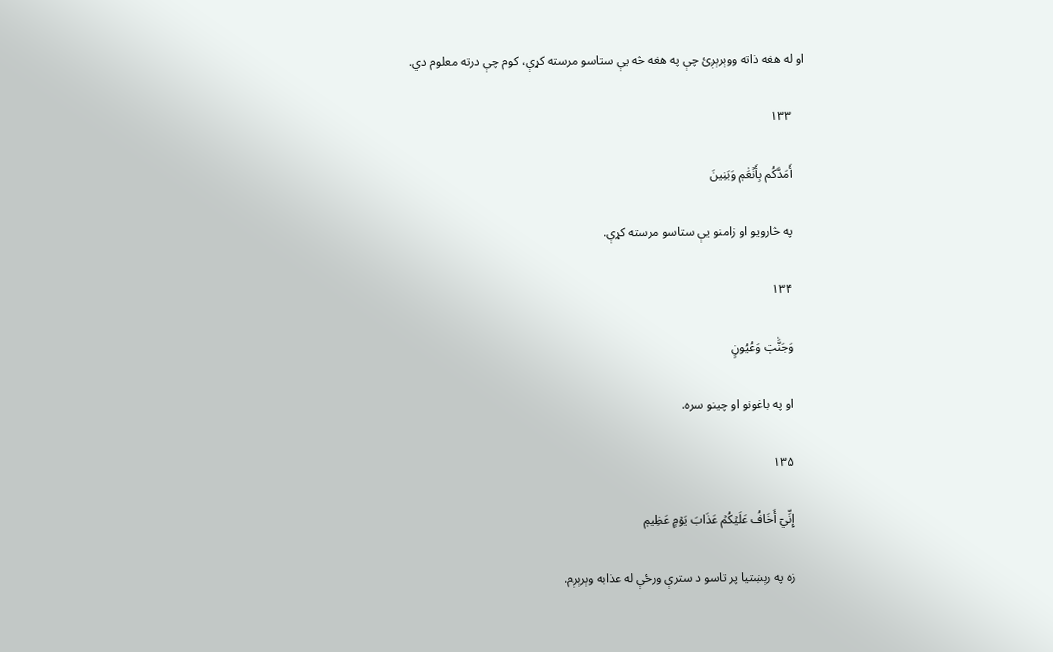او له هغه ذاته ووېرېږئ چې په هغه څه يې ستاسو مرسته كړې، كوم چې درته معلوم دي.

    ۱۳۳

    أَمَدَّكُم بِأَنۡعَٰمٖ وَبَنِينَ

    په څارويو او زامنو يې ستاسو مرسته كړې.

    ۱۳۴

    وَجَنَّٰتٖ وَعُيُونٍ

    او په باغونو او چينو سره.

    ۱۳۵

    إِنِّيٓ أَخَافُ عَلَيۡكُمۡ عَذَابَ يَوۡمٍ عَظِيمٖ

    زه په رېښتيا پر تاسو د سترې ورځې له عذابه وېرېږم.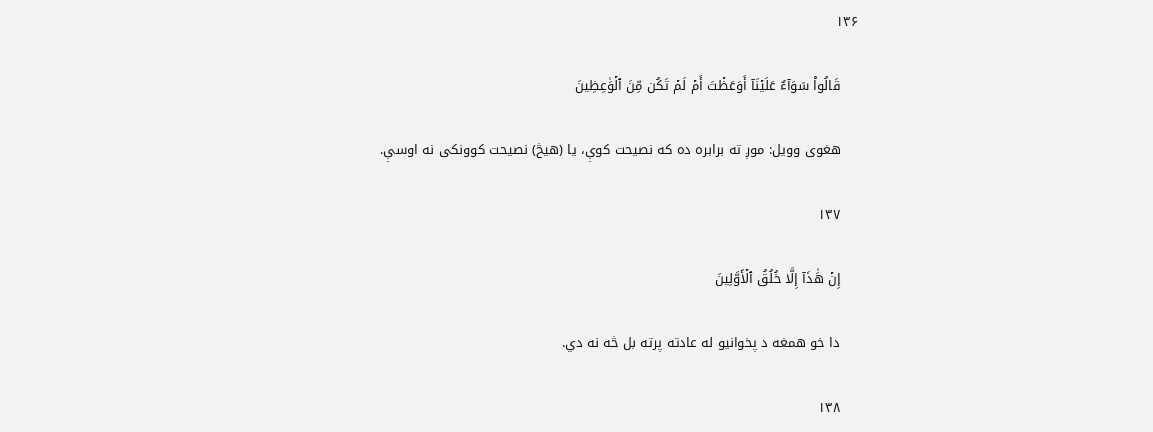۱۳۶

    قَالُواْ سَوَآءٌ عَلَيۡنَآ أَوَعَظۡتَ أَمۡ لَمۡ تَكُن مِّنَ ٱلۡوَٰعِظِينَ

    هغوى وويل: موږ ته برابره ده كه نصيحت كوې، يا (هيڅ) نصيحت كوونكى نه اوسې.

    ۱۳۷

    إِنۡ هَٰذَآ إِلَّا خُلُقُ ٱلۡأَوَّلِينَ

    دا خو همغه د پخوانيو له عادته پرته بل څه نه دي.

    ۱۳۸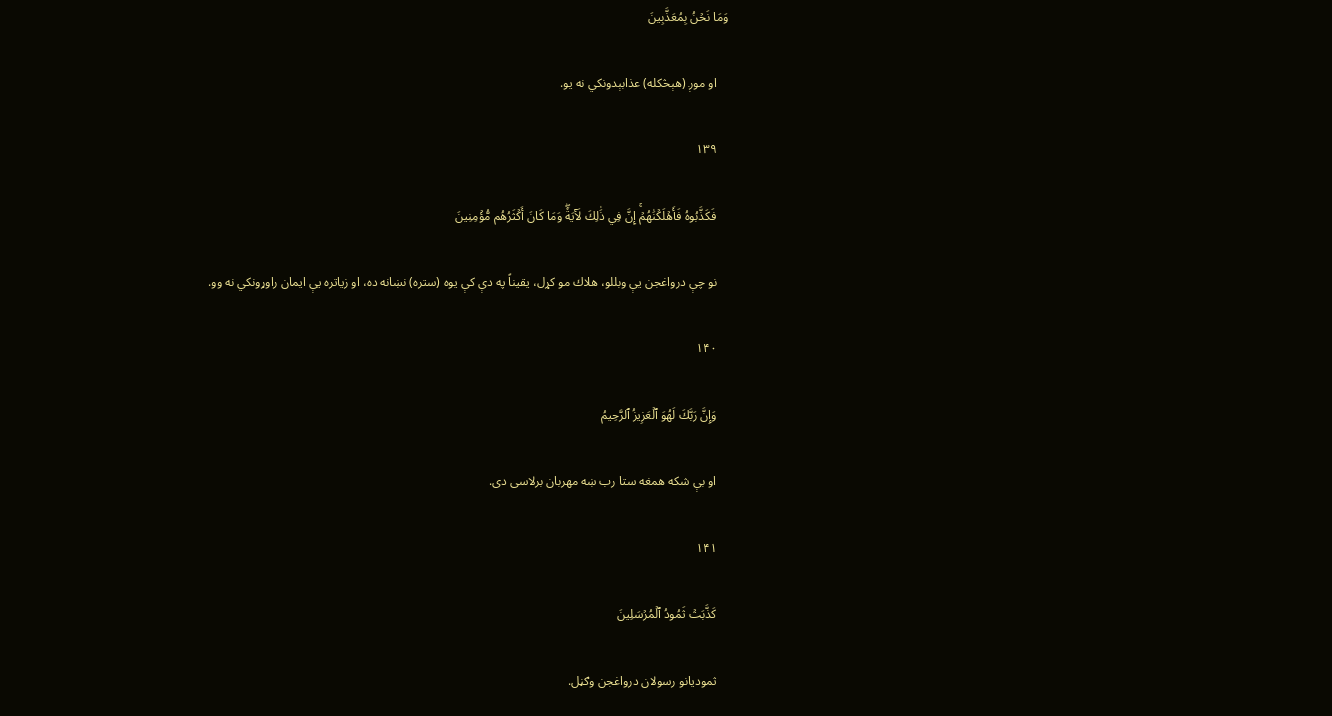وَمَا نَحۡنُ بِمُعَذَّبِينَ

    او موږ (هېڅكله) عذابېدونكي نه يو.

    ۱۳۹

    فَكَذَّبُوهُ فَأَهۡلَكۡنَٰهُمۡۚ إِنَّ فِي ذَٰلِكَ لَأٓيَةٗۖ وَمَا كَانَ أَكۡثَرُهُم مُّؤۡمِنِينَ

    نو چې درواغجن يې وبللو، هلاك مو كړل، يقيناً په دې كې يوه (ستره) نښانه ده، او زياتره يې ايمان راوړونكي نه وو.

    ۱۴۰

    وَإِنَّ رَبَّكَ لَهُوَ ٱلۡعَزِيزُ ٱلرَّحِيمُ

    او بې شكه همغه ستا رب ښه مهربان برلاسى دى.

    ۱۴۱

    كَذَّبَتۡ ثَمُودُ ٱلۡمُرۡسَلِينَ

    ثموديانو رسولان درواغجن وګڼل.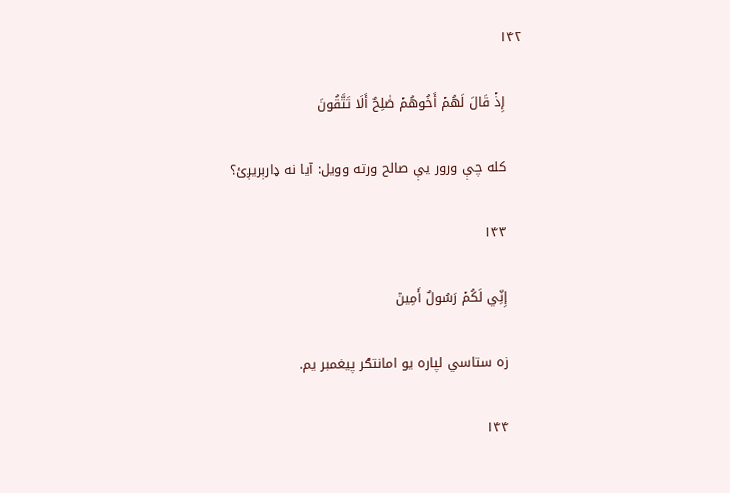۱۴۲

    إِذۡ قَالَ لَهُمۡ أَخُوهُمۡ صَٰلِحٌ أَلَا تَتَّقُونَ

    كله چې ورور يې صالح ورته وويل: آيا نه ډارېريږئ؟

    ۱۴۳

    إِنِّي لَكُمۡ رَسُولٌ أَمِينٞ

    زه ستاسي لپاره يو امانتګر پيغمبر يم.

    ۱۴۴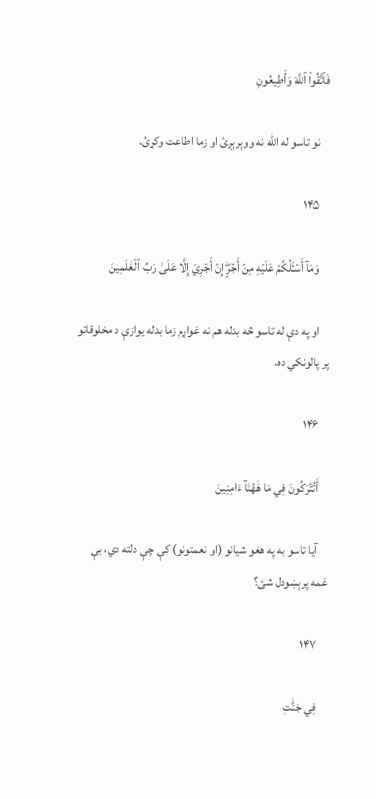فَٱتَّقُواْ ٱللَّهَ وَأَطِيعُونِ

    نو تاسو له الله نه ووېرېږئ او زما اطاعت وكړئ.

    ۱۴۵

    وَمَآ أَسۡـَٔلُكُمۡ عَلَيۡهِ مِنۡ أَجۡرٍۖ إِنۡ أَجۡرِيَ إِلَّا عَلَىٰ رَبِّ ٱلۡعَٰلَمِينَ

    او په دې له تاسو څه بدله هم نه غواړم زما بدله يوازې د مخلوقاتو پر پالونکي ده.

    ۱۴۶

    أَتُتۡرَكُونَ فِي مَا هَٰهُنَآ ءَامِنِينَ

    آيا تاسو به په هغو شيانو (او نعمتونو) كې چې دلته دي، بې غمه پرېښودل شئ؟

    ۱۴۷

    فِي جَنَّٰتٖ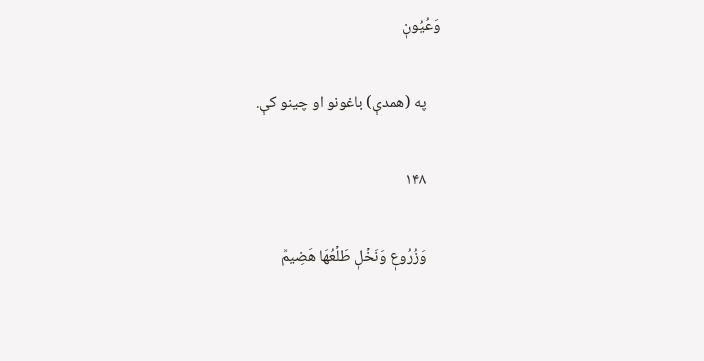وَعُيُونٖ

    په (همدې) باغونو او چينو كې.

    ۱۴۸

    وَزُرُوعٖ وَنَخۡلٖ طَلۡعُهَا هَضِيمٞ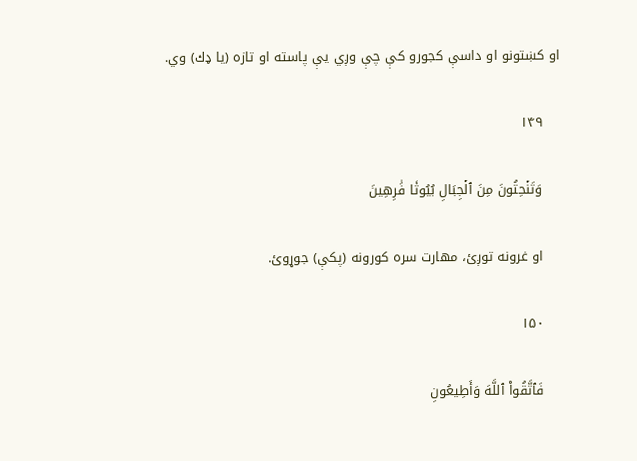او كښتونو او داسې كجورو كې چې وږي يې پاسته او تازه (يا ډك) وي.

    ۱۴۹

    وَتَنۡحِتُونَ مِنَ ٱلۡجِبَالِ بُيُوتٗا فَٰرِهِينَ

    او غرونه توږئ، مهارت سره كورونه (پكې) جوړوئ.

    ۱۵۰

    فَٱتَّقُواْ ٱللَّهَ وَأَطِيعُونِ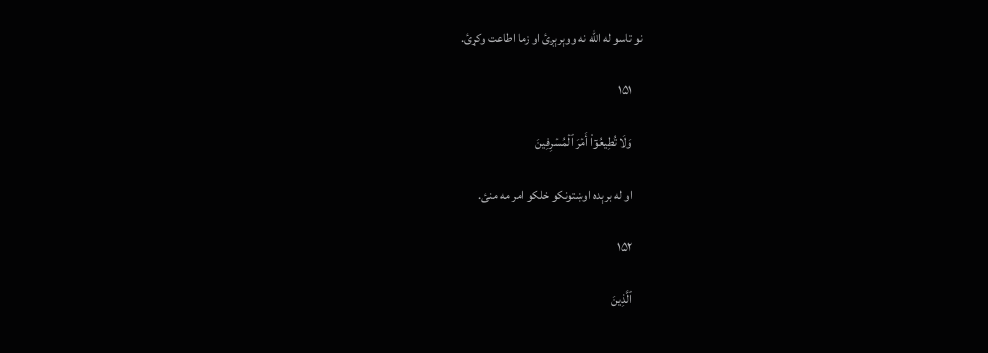نو تاسو له الله نه ووېرېږئ او زما اطاعت وكړئ.

    ۱۵۱

    وَلَا تُطِيعُوٓاْ أَمۡرَ ٱلۡمُسۡرِفِينَ

    او له برېده اوښتونكو خلكو امر مه منئ.

    ۱۵۲

    ٱلَّذِينَ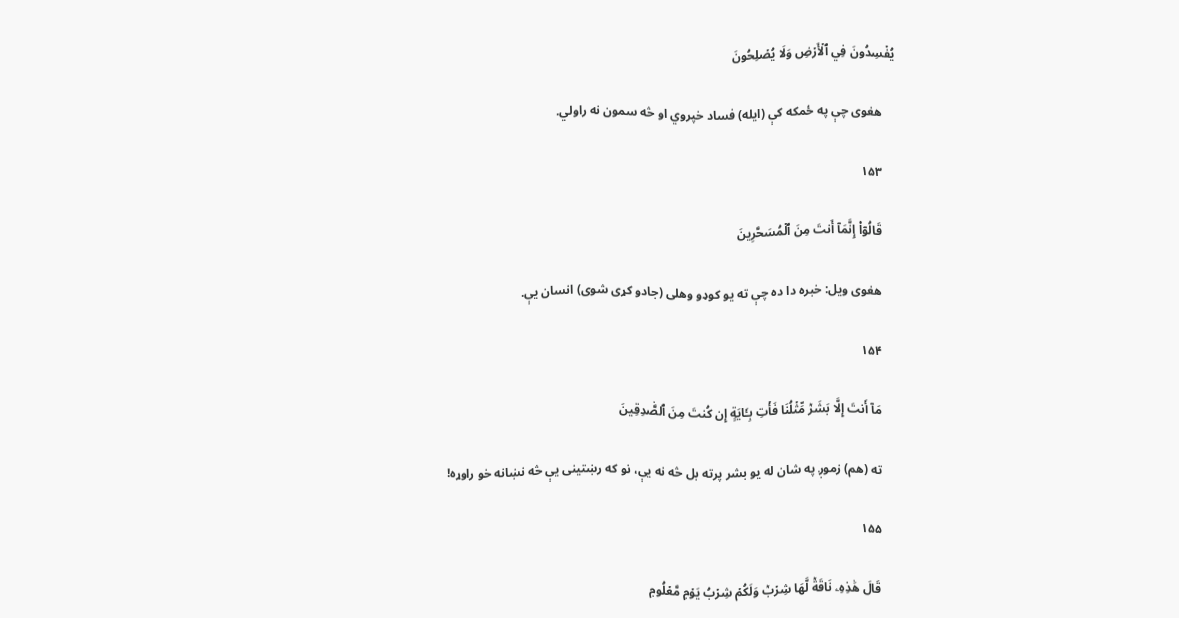يُفۡسِدُونَ فِي ٱلۡأَرۡضِ وَلَا يُصۡلِحُونَ

    هغوى چې په ځمكه كې (ايله) فساد خپروي او څه سمون نه راولي.

    ۱۵۳

    قَالُوٓاْ إِنَّمَآ أَنتَ مِنَ ٱلۡمُسَحَّرِينَ

    هغوى ويل: خبره دا ده چې ته يو كوډو وهلى (جادو کړی شوی) انسان يې.

    ۱۵۴

    مَآ أَنتَ إِلَّا بَشَرٞ مِّثۡلُنَا فَأۡتِ بِـَٔايَةٍ إِن كُنتَ مِنَ ٱلصَّٰدِقِينَ

    ته (هم) زموږ په شان له يو بشر پرته بل څه نه يې، نو كه رښتينى يې څه نښانه خو راوړه!

    ۱۵۵

    قَالَ هَٰذِهِۦ نَاقَةٞ لَّهَا شِرۡبٞ وَلَكُمۡ شِرۡبُ يَوۡمٖ مَّعۡلُومٖ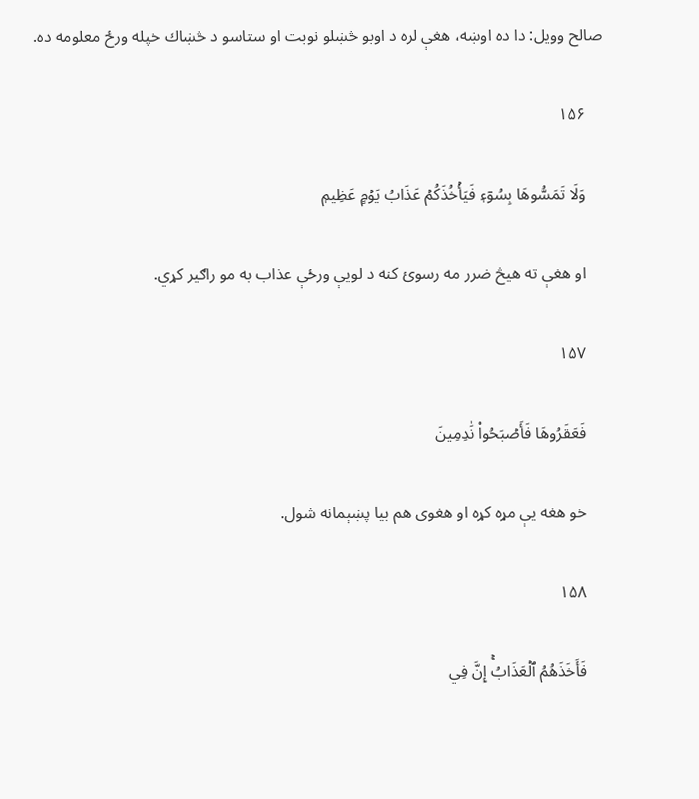صالح وويل: دا ده اوښه، هغې لره د اوبو څښلو نوبت او ستاسو د څښاك خپله ورځ معلومه ده.

    ۱۵۶

    وَلَا تَمَسُّوهَا بِسُوٓءٖ فَيَأۡخُذَكُمۡ عَذَابُ يَوۡمٍ عَظِيمٖ

    او هغې ته هيڅ ضرر مه رسوئ كنه د لويې ورځې عذاب به مو راګير كړي.

    ۱۵۷

    فَعَقَرُوهَا فَأَصۡبَحُواْ نَٰدِمِينَ

    خو هغه يې مړه كړه او هغوى هم بيا پښېمانه شول.

    ۱۵۸

    فَأَخَذَهُمُ ٱلۡعَذَابُۚ إِنَّ فِي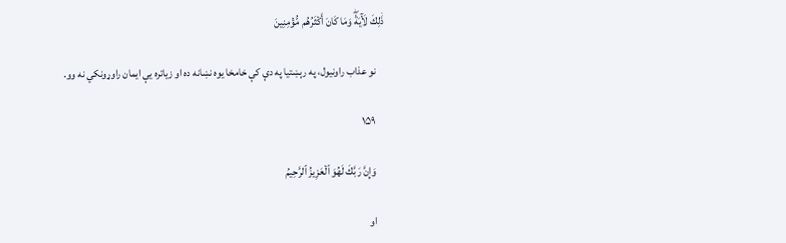ذَٰلِكَ لَأٓيَةٗۖ وَمَا كَانَ أَكۡثَرُهُم مُّؤۡمِنِينَ

    نو عذاب راونيول، په رېښتيا په دې كې خامخا يوه نښانه ده او زياتره يې ايمان راوړونكي نه وو.

    ۱۵۹

    وَإِنَّ رَبَّكَ لَهُوَ ٱلۡعَزِيزُ ٱلرَّحِيمُ

    او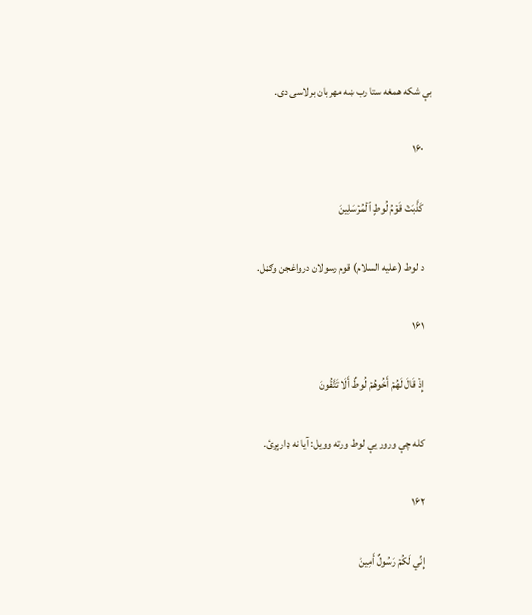بې شكه همغه ستا رب ښه مهربان برلاسى دى.

    ۱۶۰

    كَذَّبَتۡ قَوۡمُ لُوطٍ ٱلۡمُرۡسَلِينَ

    د لوط (علیه السلام) قوم رسولان درواغجن وګڼل.

    ۱۶۱

    إِذۡ قَالَ لَهُمۡ أَخُوهُمۡ لُوطٌ أَلَا تَتَّقُونَ

    كله چې ورور يې لوط ورته وويل: آیا نه ډارېږئ.

    ۱۶۲

    إِنِّي لَكُمۡ رَسُولٌ أَمِينٞ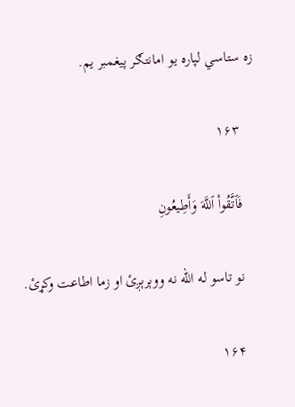زه ستاسي لپاره يو امانتګر پيغمبر يم.

    ۱۶۳

    فَٱتَّقُواْ ٱللَّهَ وَأَطِيعُونِ

    نو تاسو له الله نه ووېرېږئ او زما اطاعت وكړئ.

    ۱۶۴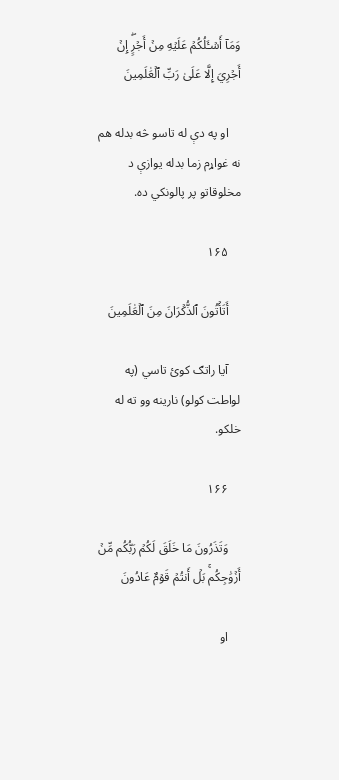وَمَآ أَسۡـَٔلُكُمۡ عَلَيۡهِ مِنۡ أَجۡرٍۖ إِنۡ أَجۡرِيَ إِلَّا عَلَىٰ رَبِّ ٱلۡعَٰلَمِينَ

    او په دې له تاسو څه بدله هم نه غواړم زما بدله يوازې د مخلوقاتو پر پالونکي ده.

    ۱۶۵

    أَتَأۡتُونَ ٱلذُّكۡرَانَ مِنَ ٱلۡعَٰلَمِينَ

    آیا راتګ کوئ تاسي (په لواطت کولو) نارینه وو ته له خلکو.

    ۱۶۶

    وَتَذَرُونَ مَا خَلَقَ لَكُمۡ رَبُّكُم مِّنۡ أَزۡوَٰجِكُمۚ بَلۡ أَنتُمۡ قَوۡمٌ عَادُونَ

    او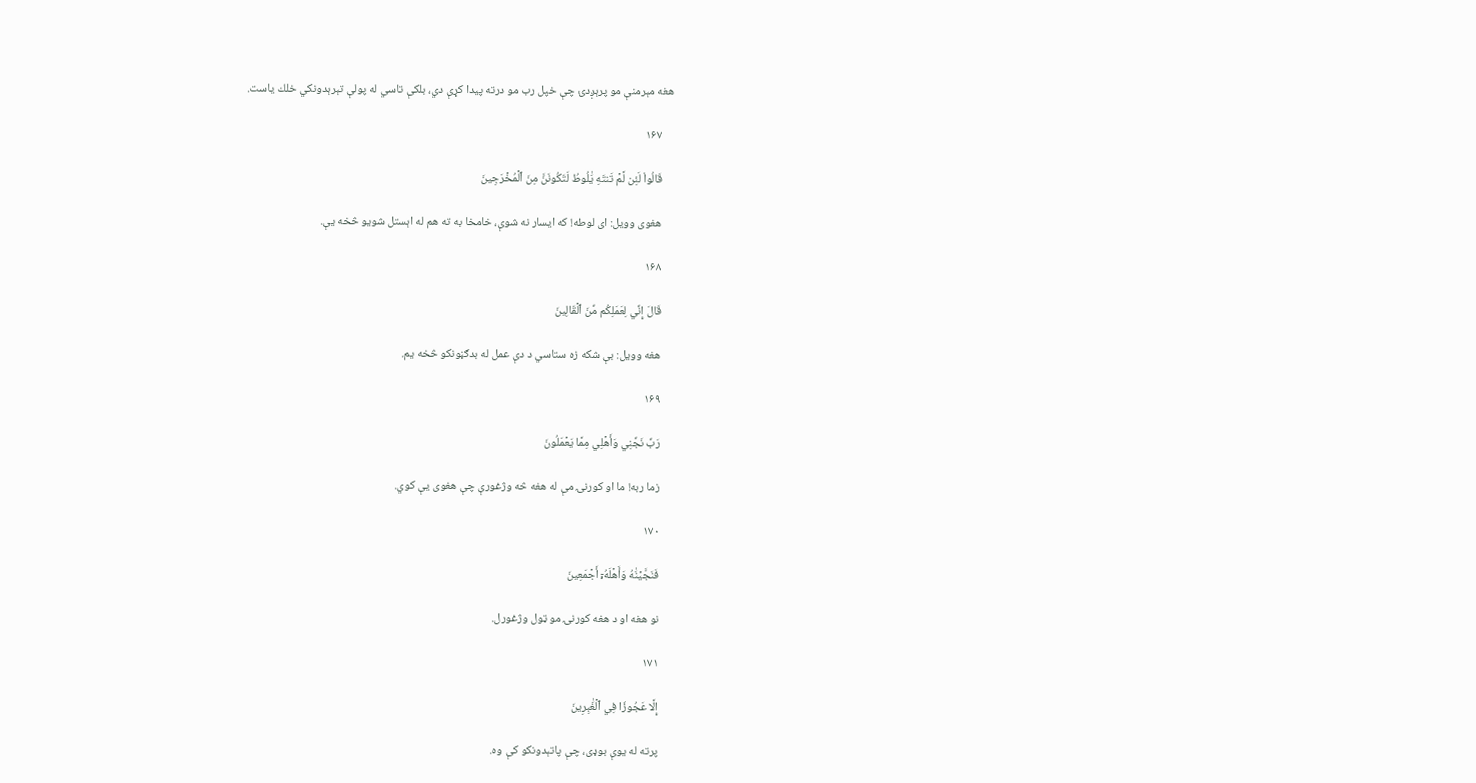هغه مېرمنې مو پرېږدئ چې خپل رب مو درته پيدا كړې دي، بلكې تاسي له پولې تېرېدونكي خلك ياست.

    ۱۶۷

    قَالُواْ لَئِن لَّمۡ تَنتَهِ يَٰلُوطُ لَتَكُونَنَّ مِنَ ٱلۡمُخۡرَجِينَ

    هغوى وويل: اى لوطه! كه ايسار نه شوې، خامخا به ته هم له اېستل شويو څخه يې.

    ۱۶۸

    قَالَ إِنِّي لِعَمَلِكُم مِّنَ ٱلۡقَالِينَ

    هغه وويل: بې شكه زه ستاسي د دې عمل له بدګڼونكو څخه يم.

    ۱۶۹

    رَبِّ نَجِّنِي وَأَهۡلِي مِمَّا يَعۡمَلُونَ

    زما ربه! ما او كورنۍ مې له هغه څه وژغورې چې هغوى يې كوي.

    ۱۷۰

    فَنَجَّيۡنَٰهُ وَأَهۡلَهُۥٓ أَجۡمَعِينَ

    نو هغه او د هغه كورنۍ مو ټول وژغورل.

    ۱۷۱

    إِلَّا عَجُوزٗا فِي ٱلۡغَٰبِرِينَ

    پرته له يوې بوډى، چې پاتېدونكو كې وه.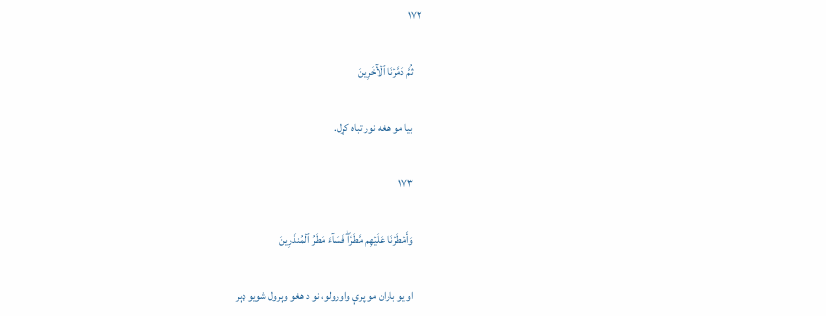۱۷۲

    ثُمَّ دَمَّرۡنَا ٱلۡأٓخَرِينَ

    بيا مو هغه نور تباه كړل.

    ۱۷۳

    وَأَمۡطَرۡنَا عَلَيۡهِم مَّطَرٗاۖ فَسَآءَ مَطَرُ ٱلۡمُنذَرِينَ

    او يو باران مو پرې واورولو، نو د هغو وېرول شويو ډېر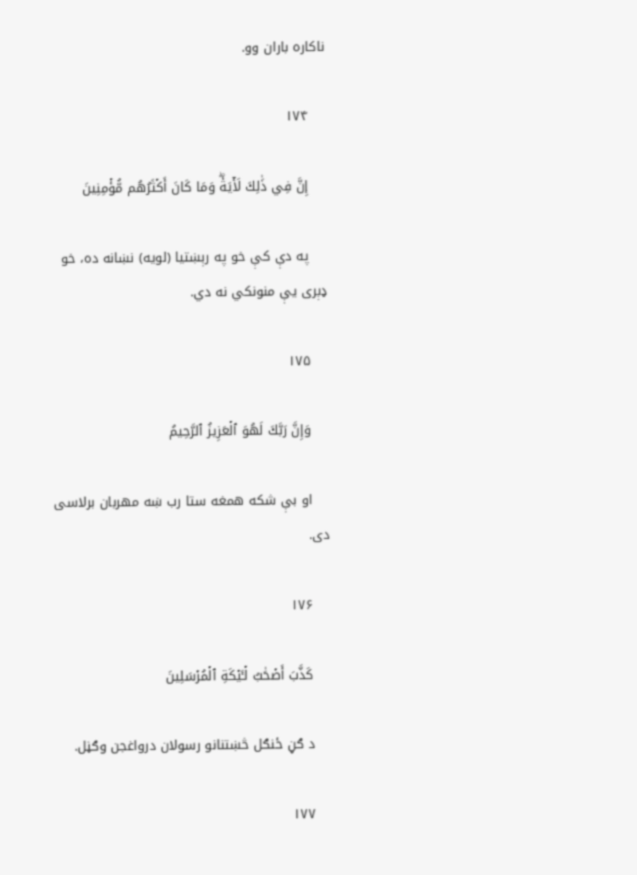ناكاره باران وو.

    ۱۷۴

    إِنَّ فِي ذَٰلِكَ لَأٓيَةٗۖ وَمَا كَانَ أَكۡثَرُهُم مُّؤۡمِنِينَ

    په دې كې خو په رېښتيا (لويه) نښانه ده، خو ډېری يې منونكي نه دي.

    ۱۷۵

    وَإِنَّ رَبَّكَ لَهُوَ ٱلۡعَزِيزُ ٱلرَّحِيمُ

    او بې شكه همغه ستا رب ښه مهربان برلاسى دى.

    ۱۷۶

    كَذَّبَ أَصۡحَٰبُ لۡـَٔيۡكَةِ ٱلۡمُرۡسَلِينَ

    د ګڼ ځنګل څښتنانو رسولان درواغجن وګڼل.

    ۱۷۷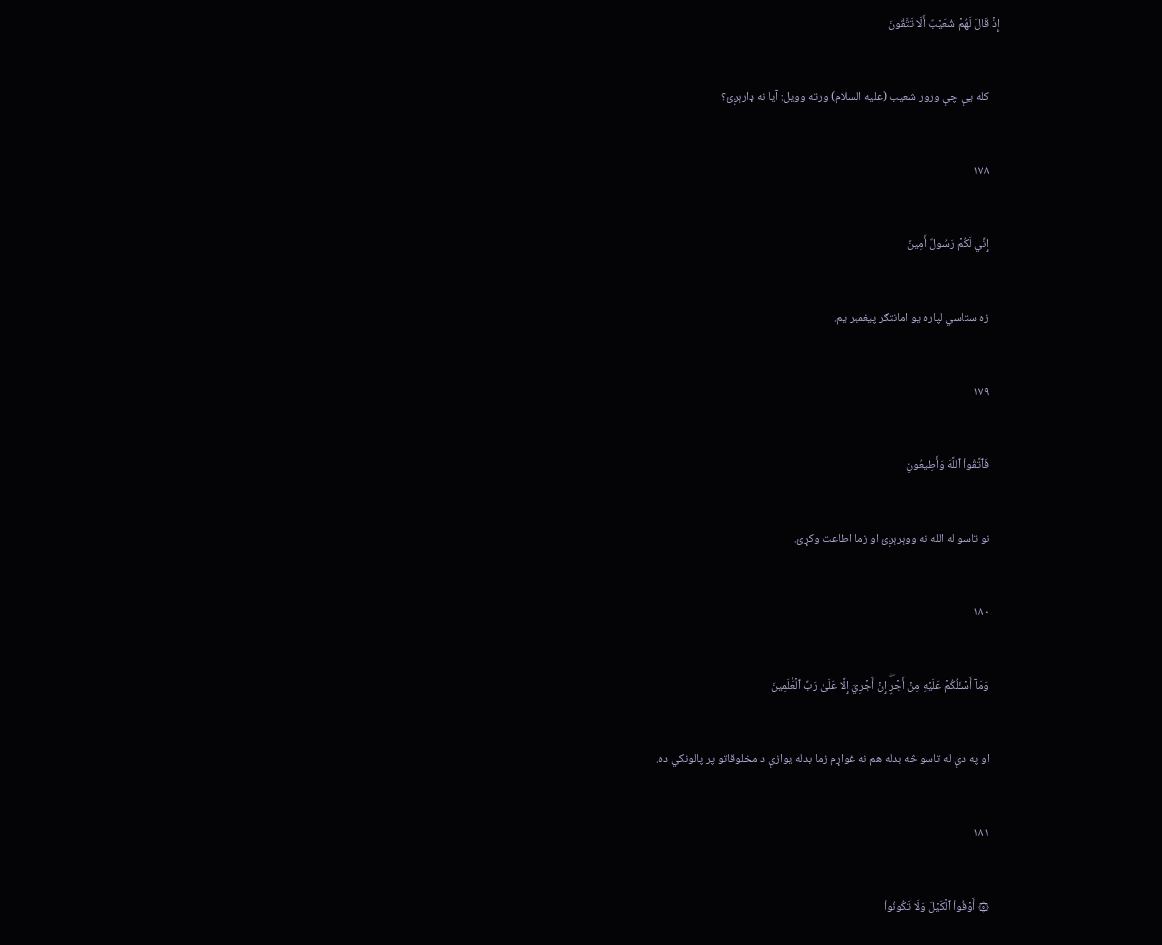إِذۡ قَالَ لَهُمۡ شُعَيۡبٌ أَلَا تَتَّقُونَ

    كله يې چې ورور شعيب (علیه السلام) ورته وويل: آيا نه ډارېږئ؟

    ۱۷۸

    إِنِّي لَكُمۡ رَسُولٌ أَمِينٞ

    زه ستاسي لپاره يو امانتګر پيغمبر يم.

    ۱۷۹

    فَٱتَّقُواْ ٱللَّهَ وَأَطِيعُونِ

    نو تاسو له الله نه ووېرېږئ او زما اطاعت وكړئ.

    ۱۸۰

    وَمَآ أَسۡـَٔلُكُمۡ عَلَيۡهِ مِنۡ أَجۡرٍۖ إِنۡ أَجۡرِيَ إِلَّا عَلَىٰ رَبِّ ٱلۡعَٰلَمِينَ

    او په دې له تاسو څه بدله هم نه غواړم زما بدله يوازې د مخلوقاتو پر پالونکي ده.

    ۱۸۱

    ۞ أَوۡفُواْ ٱلۡكَيۡلَ وَلَا تَكُونُواْ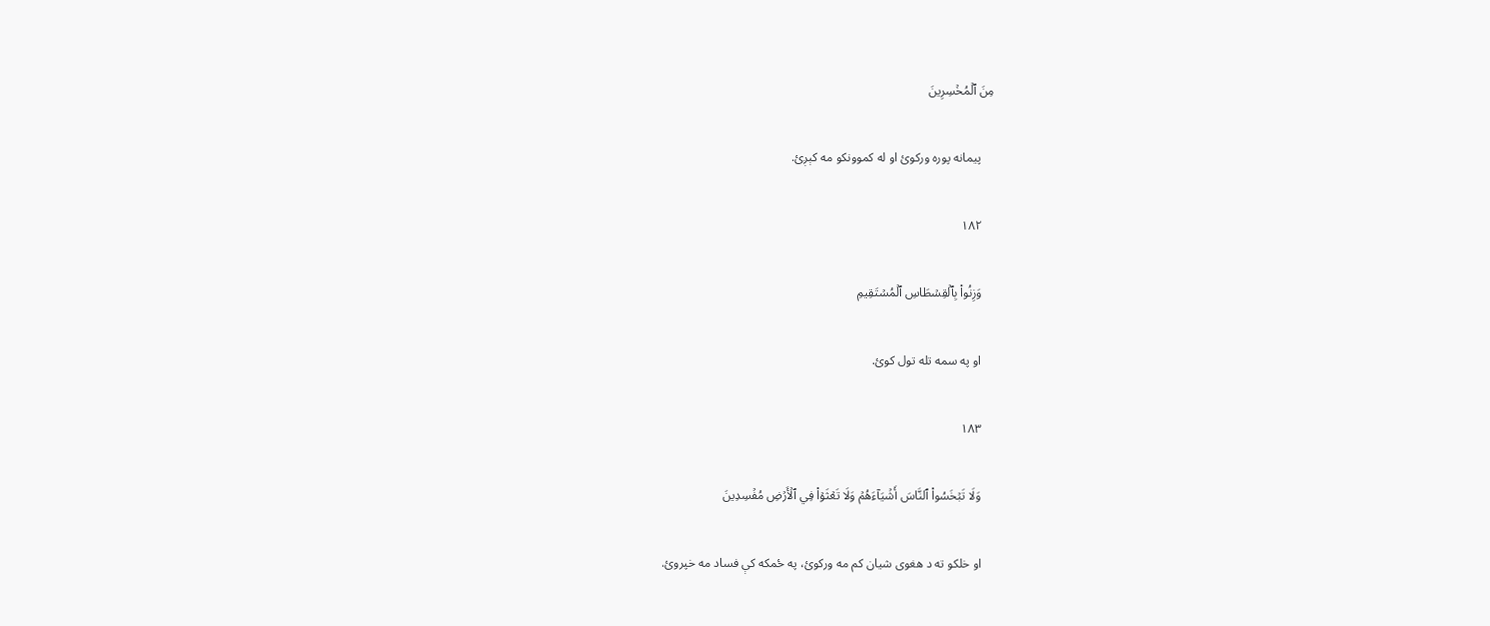مِنَ ٱلۡمُخۡسِرِينَ

    پيمانه پوره وركوئ او له كموونكو مه كېږئ.

    ۱۸۲

    وَزِنُواْ بِٱلۡقِسۡطَاسِ ٱلۡمُسۡتَقِيمِ

    او په سمه تله تول كوئ.

    ۱۸۳

    وَلَا تَبۡخَسُواْ ٱلنَّاسَ أَشۡيَآءَهُمۡ وَلَا تَعۡثَوۡاْ فِي ٱلۡأَرۡضِ مُفۡسِدِينَ

    او خلكو ته د هغوی شيان كم مه وركوئ، په ځمكه كې فساد مه خپروئ.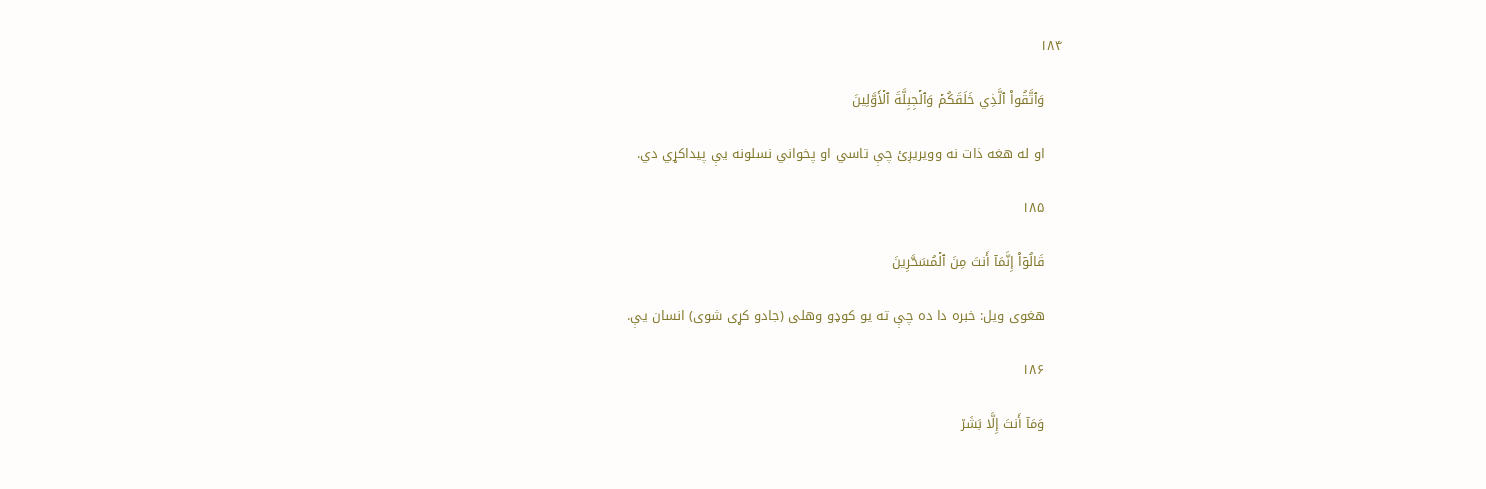۱۸۴

    وَٱتَّقُواْ ٱلَّذِي خَلَقَكُمۡ وَٱلۡجِبِلَّةَ ٱلۡأَوَّلِينَ

    او له هغه ذات نه وويريږئ چې تاسي او پخواني نسلونه یې پيداكړي دي.

    ۱۸۵

    قَالُوٓاْ إِنَّمَآ أَنتَ مِنَ ٱلۡمُسَحَّرِينَ

    هغوى ويل: خبره دا ده چې ته يو كوډو وهلى (جادو کړی شوی) انسان يې.

    ۱۸۶

    وَمَآ أَنتَ إِلَّا بَشَرٞ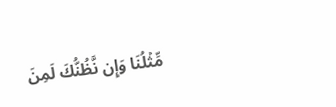مِّثۡلُنَا وَإِن نَّظُنُّكَ لَمِنَ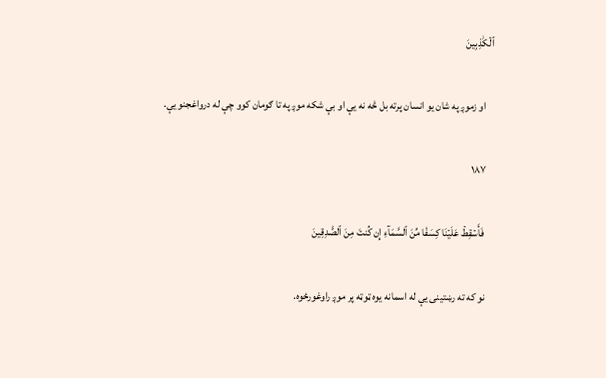ٱلۡكَٰذِبِينَ

    او زموږ په شان يو انسان پرته بل څه نه يې او بې شكه موږ په تا ګومان كوو چې له درواغجنو يې.

    ۱۸۷

    فَأَسۡقِطۡ عَلَيۡنَا كِسَفٗا مِّنَ ٱلسَّمَآءِ إِن كُنتَ مِنَ ٱلصَّٰدِقِينَ

    نو كه ته رښتينى يې له اسمانه يوه ټوټه پر موږ راوغورځوه.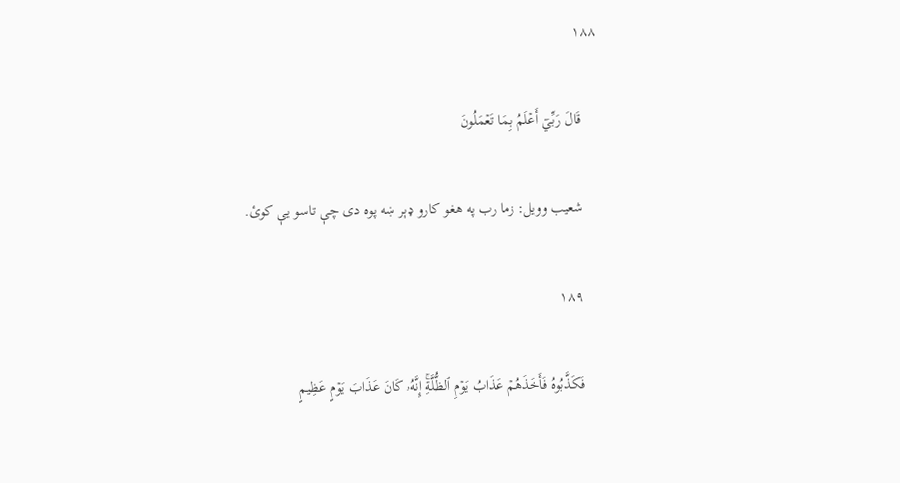۱۸۸

    قَالَ رَبِّيٓ أَعۡلَمُ بِمَا تَعۡمَلُونَ

    شعيب وويل: زما رب په هغو كارو ډېر ښه پوه دى چې تاسو يې كوئ.

    ۱۸۹

    فَكَذَّبُوهُ فَأَخَذَهُمۡ عَذَابُ يَوۡمِ ٱلظُّلَّةِۚ إِنَّهُۥ كَانَ عَذَابَ يَوۡمٍ عَظِيمٍ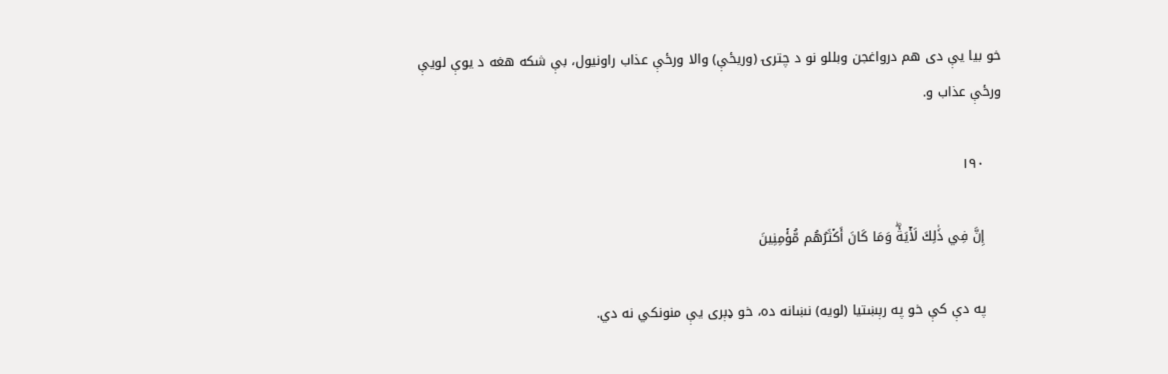خو بيا يې دى هم درواغجن وبللو نو د چترۍ (وریځې) والا ورځې عذاب راونيول، بې شكه هغه د يوې لويې ورځې عذاب و.

    ۱۹۰

    إِنَّ فِي ذَٰلِكَ لَأٓيَةٗۖ وَمَا كَانَ أَكۡثَرُهُم مُّؤۡمِنِينَ

    په دې كې خو په رېښتيا (لويه) نښانه ده، خو ډېری يې منونكي نه دي.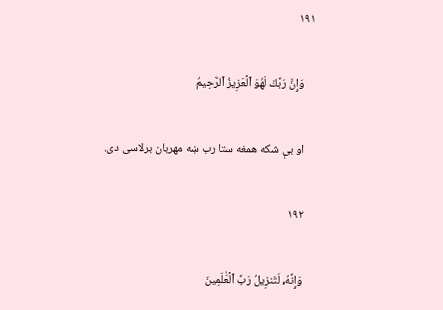۱۹۱

    وَإِنَّ رَبَّكَ لَهُوَ ٱلۡعَزِيزُ ٱلرَّحِيمُ

    او بې شكه همغه ستا رب ښه مهربان برلاسى دى.

    ۱۹۲

    وَإِنَّهُۥ لَتَنزِيلُ رَبِّ ٱلۡعَٰلَمِينَ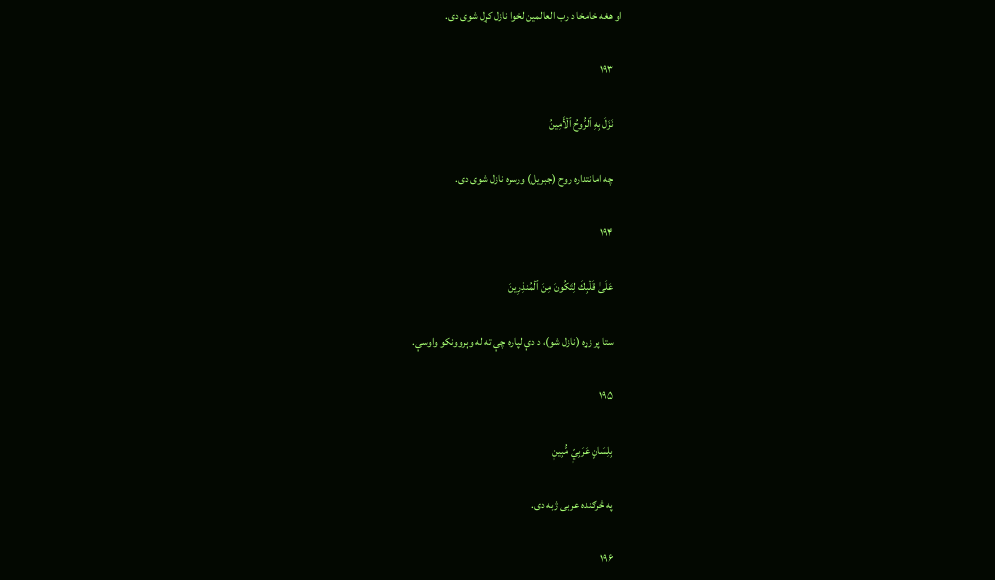او هغه خامخا د رب العالمين لخوا نازل کړل شوی دی.

    ۱۹۳

    نَزَلَ بِهِ ٱلرُّوحُ ٱلۡأَمِينُ

    چه امانتداره روح (جبريل) ورسره نازل شوى دى.

    ۱۹۴

    عَلَىٰ قَلۡبِكَ لِتَكُونَ مِنَ ٱلۡمُنذِرِينَ

    ستا پر زړه (نازل شو)، د دې لپاره چې ته له وېروونكو واوسې.

    ۱۹۵

    بِلِسَانٍ عَرَبِيّٖ مُّبِينٖ

    په څرګنده عربى ژبه دی.

    ۱۹۶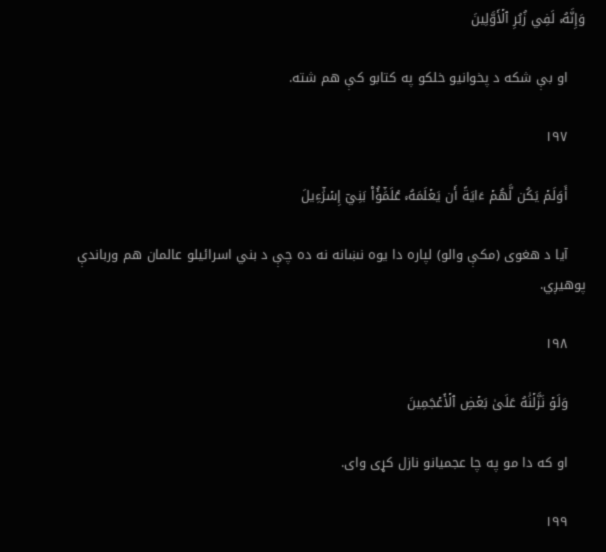وَإِنَّهُۥ لَفِي زُبُرِ ٱلۡأَوَّلِينَ

    او بې شکه د پخوانيو خلكو په كتابو كې هم شته.

    ۱۹۷

    أَوَلَمۡ يَكُن لَّهُمۡ ءَايَةً أَن يَعۡلَمَهُۥ عُلَمَٰٓؤُاْ بَنِيٓ إِسۡرَٰٓءِيلَ

    آيا د هغوى (مكې والو) لپاره دا يوه نښانه نه ده چې د بني اسرائيلو عالمان هم ورباندې پوهيږي.

    ۱۹۸

    وَلَوۡ نَزَّلۡنَٰهُ عَلَىٰ بَعۡضِ ٱلۡأَعۡجَمِينَ

    او كه دا مو په چا عجميانو نازل كړى واى.

    ۱۹۹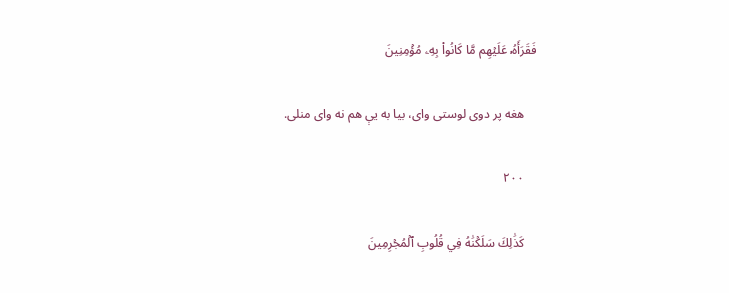فَقَرَأَهُۥ عَلَيۡهِم مَّا كَانُواْ بِهِۦ مُؤۡمِنِينَ

    هغه پر دوى لوستى واى، بيا به يې هم نه واى منلى.

    ۲۰۰

    كَذَٰلِكَ سَلَكۡنَٰهُ فِي قُلُوبِ ٱلۡمُجۡرِمِينَ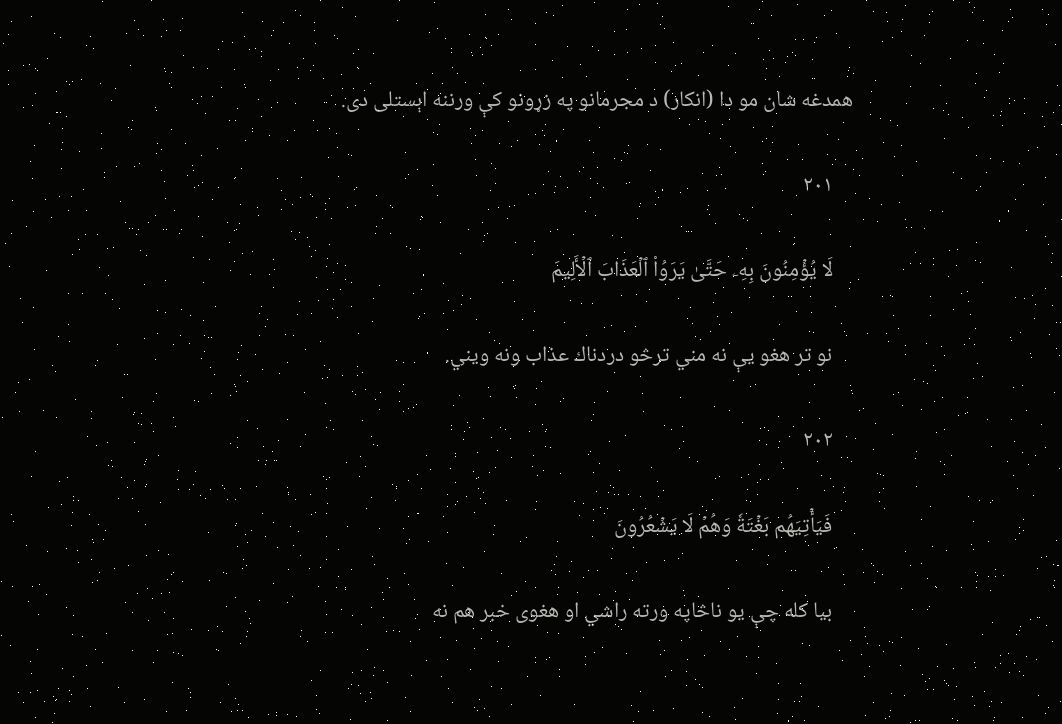همدغه شان مو دا (انكار) د مجرمانو په زړونو كې ورننه اېستلى دى.

    ۲۰۱

    لَا يُؤۡمِنُونَ بِهِۦ حَتَّىٰ يَرَوُاْ ٱلۡعَذَابَ ٱلۡأَلِيمَ

    نو تر هغو يې نه مني ترڅو دردناك عذاب ونه ويني.

    ۲۰۲

    فَيَأۡتِيَهُم بَغۡتَةٗ وَهُمۡ لَا يَشۡعُرُونَ

    بيا كله چې يو ناڅاپه ورته راشي او هغوى خبر هم نه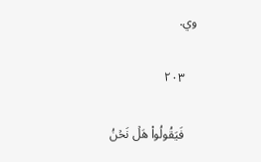وي.

    ۲۰۳

    فَيَقُولُواْ هَلۡ نَحۡنُ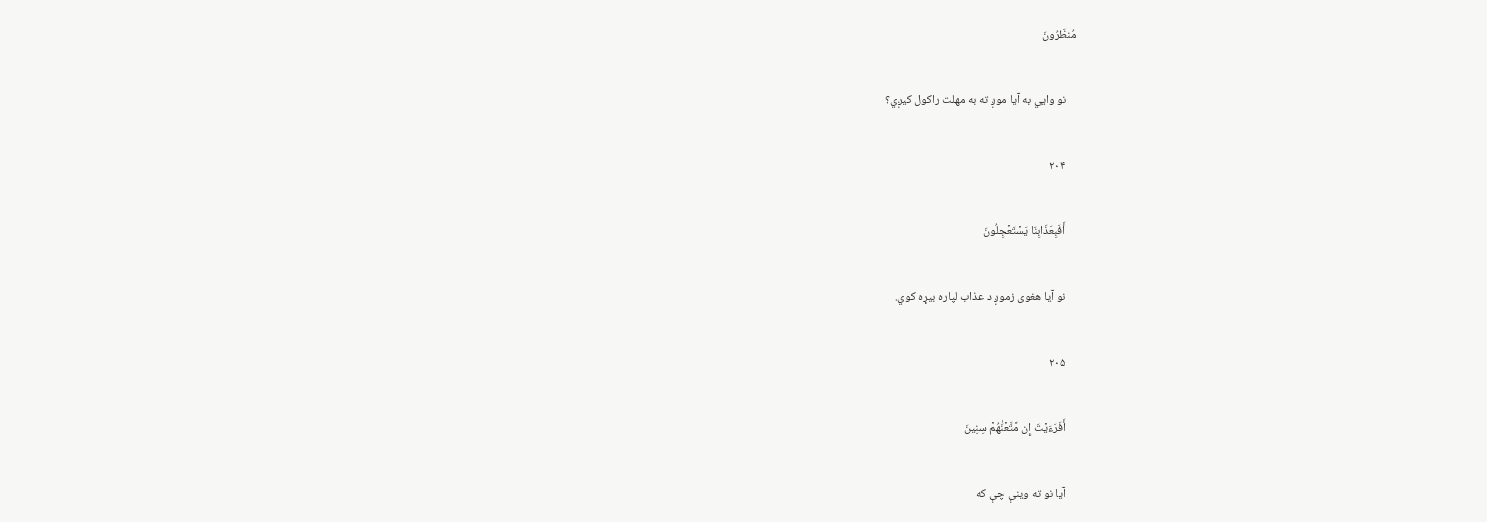مُنظَرُونَ

    نو وايي به آيا موږ ته به مهلت راكول كيږي؟

    ۲۰۴

    أَفَبِعَذَابِنَا يَسۡتَعۡجِلُونَ

    نو آیا هغوى زموږ د عذاب لپاره بيړه كوي.

    ۲۰۵

    أَفَرَءَيۡتَ إِن مَّتَّعۡنَٰهُمۡ سِنِينَ

    آيا نو ته وينې چې كه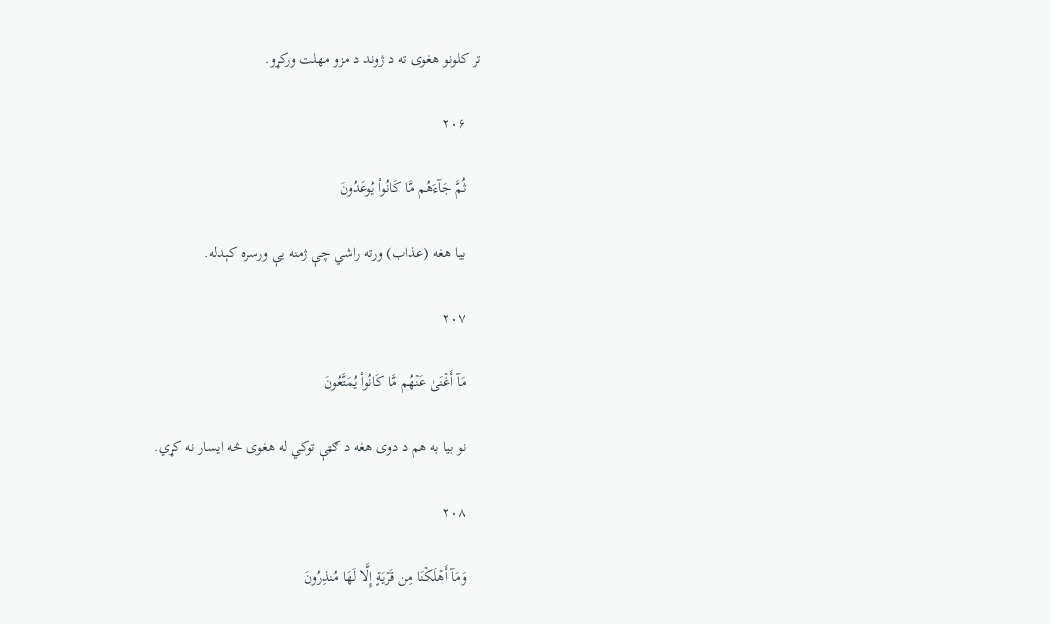تر كلونو هغوى ته د ژوند د مزو مهلت وركړو.

    ۲۰۶

    ثُمَّ جَآءَهُم مَّا كَانُواْ يُوعَدُونَ

    بيا هغه (عذاب) ورته راشي چې ژمنه يې ورسره كېدله.

    ۲۰۷

    مَآ أَغۡنَىٰ عَنۡهُم مَّا كَانُواْ يُمَتَّعُونَ

    نو بيا به هم د دوی هغه د ګټې توکي له هغوى څه ايسار نه كړي.

    ۲۰۸

    وَمَآ أَهۡلَكۡنَا مِن قَرۡيَةٍ إِلَّا لَهَا مُنذِرُونَ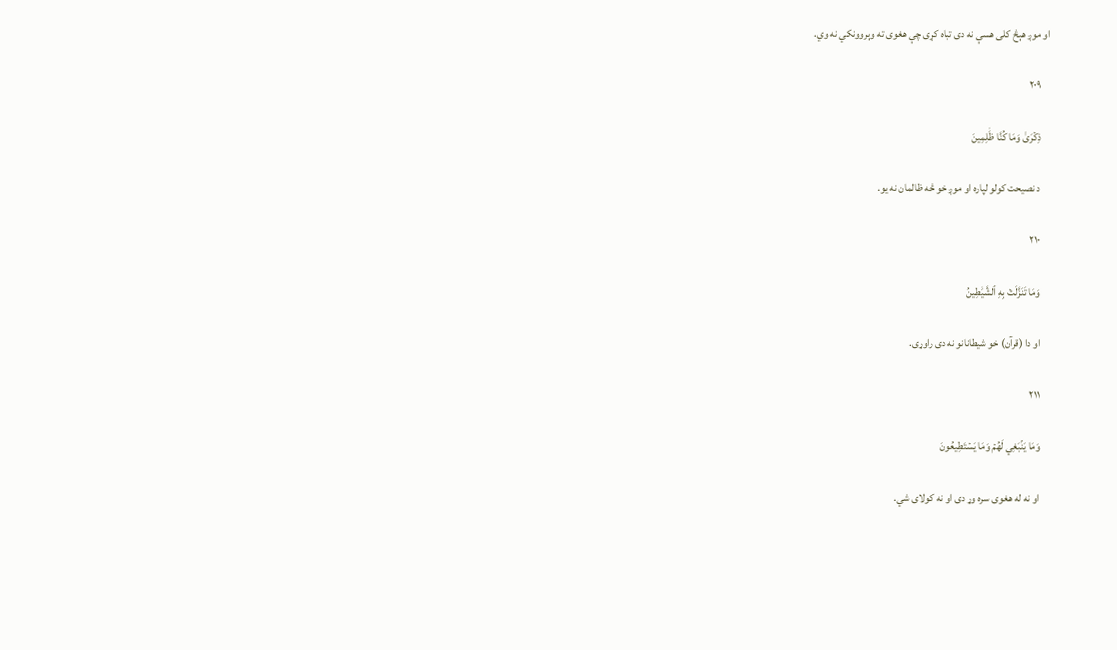او موږ هېڅ كلى هسې نه دى تباه كړى چې هغوى ته وېروونكي نه وي.

    ۲۰۹

    ذِكۡرَىٰ وَمَا كُنَّا ظَٰلِمِينَ

    د نصيحت كولو لپاره او موږ خو څه ظالمان نه يو.

    ۲۱۰

    وَمَا تَنَزَّلَتۡ بِهِ ٱلشَّيَٰطِينُ

    او دا (قرآن) خو شيطانانو نه دى راوړى.

    ۲۱۱

    وَمَا يَنۢبَغِي لَهُمۡ وَمَا يَسۡتَطِيعُونَ

    او نه له هغوى سره وړ دى او نه كولاى شي.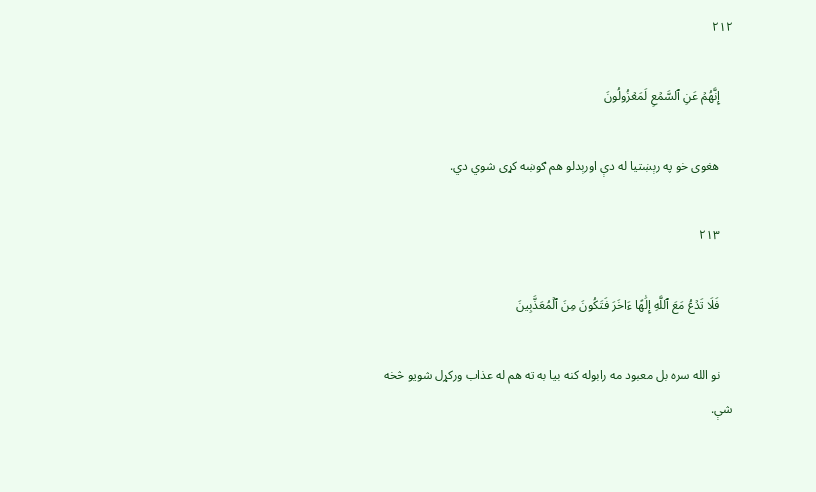۲۱۲

    إِنَّهُمۡ عَنِ ٱلسَّمۡعِ لَمَعۡزُولُونَ

    هغوى خو په رېښتيا له دې اورېدلو هم ګوښه كړى شوي دي.

    ۲۱۳

    فَلَا تَدۡعُ مَعَ ٱللَّهِ إِلَٰهًا ءَاخَرَ فَتَكُونَ مِنَ ٱلۡمُعَذَّبِينَ

    نو الله سره بل معبود مه رابوله كنه بيا به ته هم له عذاب ورکړل شويو څخه شې.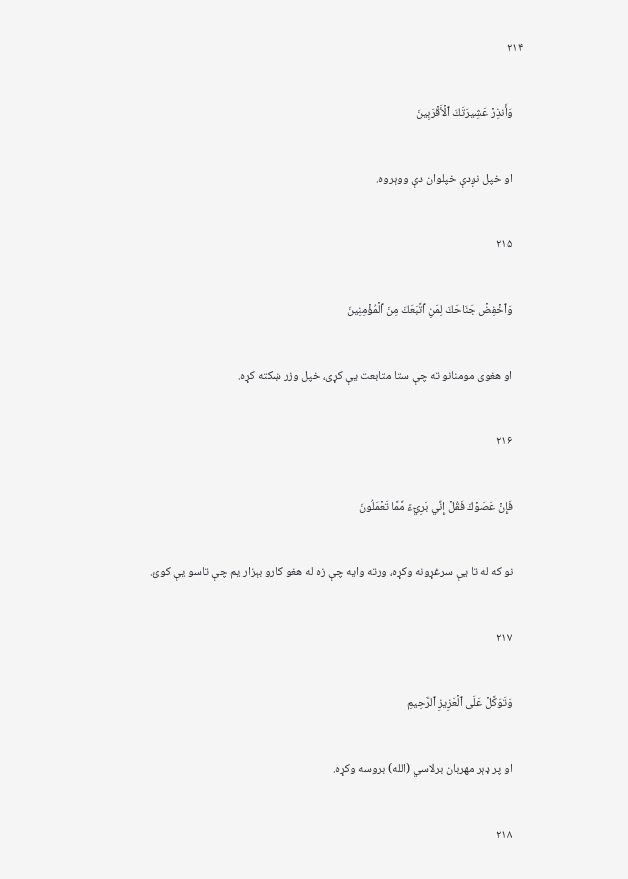۲۱۴

    وَأَنذِرۡ عَشِيرَتَكَ ٱلۡأَقۡرَبِينَ

    او خپل نږدې خپلوان دې ووېروه.

    ۲۱۵

    وَٱخۡفِضۡ جَنَاحَكَ لِمَنِ ٱتَّبَعَكَ مِنَ ٱلۡمُؤۡمِنِينَ

    او هغوى مومنانو ته چې ستا متابعت يې كړى، خپل وزر ښكته كړه.

    ۲۱۶

    فَإِنۡ عَصَوۡكَ فَقُلۡ إِنِّي بَرِيٓءٞ مِّمَّا تَعۡمَلُونَ

    نو كه له تا يې سرغړونه وكړه، ورته وايه چې زه له هغو كارو بېزار يم چې تاسو يې كوئ.

    ۲۱۷

    وَتَوَكَّلۡ عَلَى ٱلۡعَزِيزِ ٱلرَّحِيمِ

    او پر ډېر مهربان برلاسي (الله) بروسه وكړه.

    ۲۱۸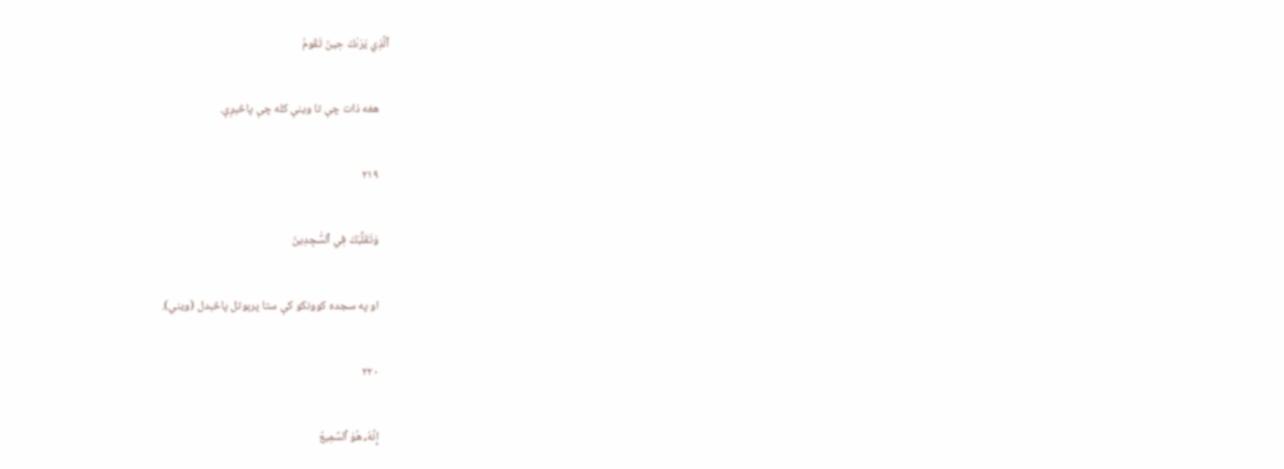ٱلَّذِي يَرَىٰكَ حِينَ تَقُومُ

    هغه ذات چې تا وينې كله چې پاڅېږې.

    ۲۱۹

    وَتَقَلُّبَكَ فِي ٱلسَّٰجِدِينَ

    او په سجده كوونكو كې ستا پرېوتل پاڅېدل (ويني).

    ۲۲۰

    إِنَّهُۥ هُوَ ٱلسَّمِيعُ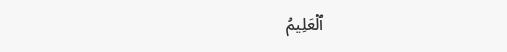ٱلۡعَلِيمُ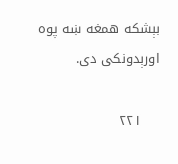بېشكه همغه ښه پوه اورېدونكى دى.

    ۲۲۱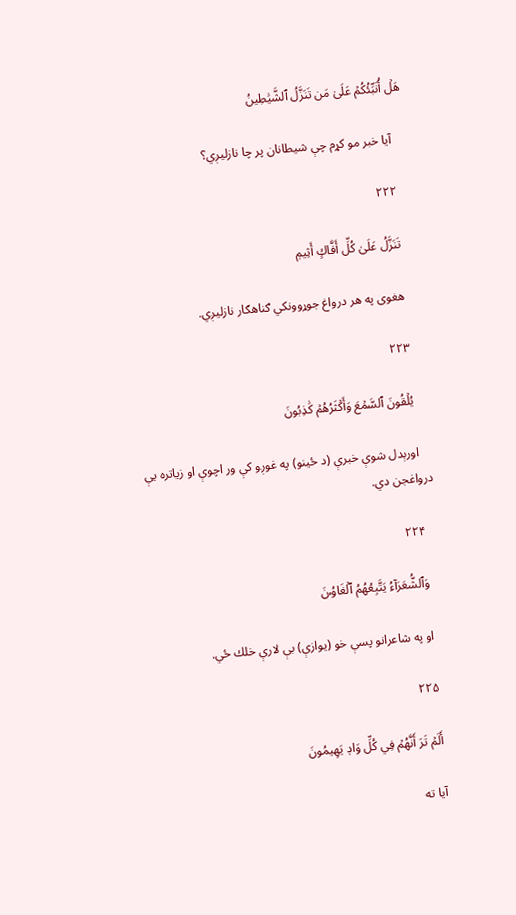هَلۡ أُنَبِّئُكُمۡ عَلَىٰ مَن تَنَزَّلُ ٱلشَّيَٰطِينُ

    آيا خبر مو كړم چې شيطانان پر چا نازليږي؟

    ۲۲۲

    تَنَزَّلُ عَلَىٰ كُلِّ أَفَّاكٍ أَثِيمٖ

    هغوى په هر درواغ جوړوونكي ګناهګار نازليږي.

    ۲۲۳

    يُلۡقُونَ ٱلسَّمۡعَ وَأَكۡثَرُهُمۡ كَٰذِبُونَ

    اورېدل شوې خبرې (د ځينو) په غوږو كې ور اچوې او زياتره يې درواغجن دي.

    ۲۲۴

    وَٱلشُّعَرَآءُ يَتَّبِعُهُمُ ٱلۡغَاوُۥنَ

    او په شاعرانو پسې خو (يوازې) بې لارې خلك ځي.

    ۲۲۵

    أَلَمۡ تَرَ أَنَّهُمۡ فِي كُلِّ وَادٖ يَهِيمُونَ

    آيا ته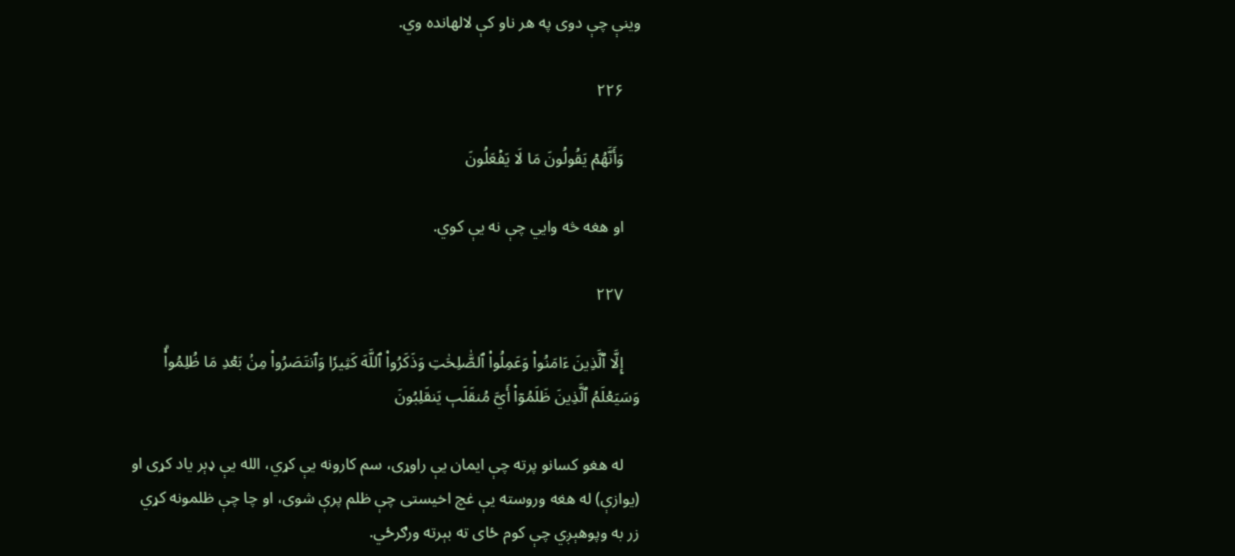وينې چې دوى په هر ناو كې لالهانده وي.

    ۲۲۶

    وَأَنَّهُمۡ يَقُولُونَ مَا لَا يَفۡعَلُونَ

    او هغه څه وايي چې نه يې كوي.

    ۲۲۷

    إِلَّا ٱلَّذِينَ ءَامَنُواْ وَعَمِلُواْ ٱلصَّٰلِحَٰتِ وَذَكَرُواْ ٱللَّهَ كَثِيرٗا وَٱنتَصَرُواْ مِنۢ بَعۡدِ مَا ظُلِمُواْۗ وَسَيَعۡلَمُ ٱلَّذِينَ ظَلَمُوٓاْ أَيَّ مُنقَلَبٖ يَنقَلِبُونَ

    له هغو كسانو پرته چې ايمان يې راوړى، سم كارونه يې كړي، الله يې ډېر ياد كړى او (يوازې) له هغه وروسته يې غچ اخيستى چې ظلم پرې شوى، او چا چې ظلمونه كړي زر به وپوهېږي چې كوم ځاى ته بېرته ورګرځي.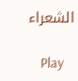الشعراء

    Play